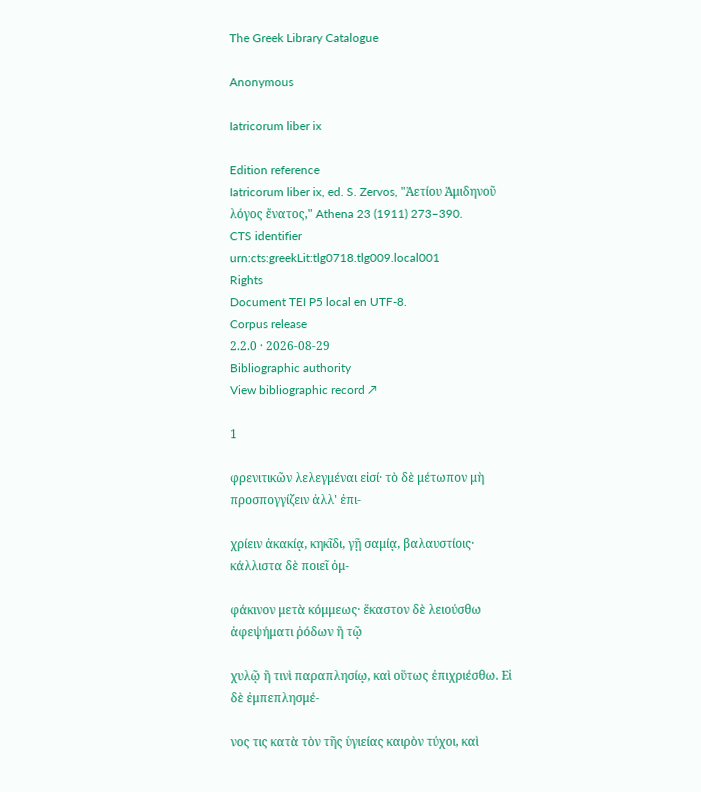The Greek Library Catalogue

Anonymous

Iatricorum liber ix

Edition reference
Iatricorum liber ix, ed. S. Zervos, "Ἀετίου Ἀμιδηνοῦ λόγος ἔνατος," Athena 23 (1911) 273–390.
CTS identifier
urn:cts:greekLit:tlg0718.tlg009.local001
Rights
Document TEI P5 local en UTF-8.
Corpus release
2.2.0 · 2026-08-29
Bibliographic authority
View bibliographic record ↗

1

φρενιτικῶν λελεγμέναι εἰσί· τὸ δὲ μέτωπον μὴ προσπογγίζειν ἀλλ' ἐπι-

χρίειν ἀκακίᾳ, κηκῖδι, γῇ σαμίᾳ, βαλαυστίοις· κάλλιστα δὲ ποιεῖ ὀμ-

φάκινον μετὰ κόμμεως· ἕκαστον δὲ λειούσθω ἀφεψήματι ῥόδων ἢ τῷ

χυλῷ ἢ τινὶ παραπλησίῳ, καὶ οὕτως ἐπιχριέσθω. Εἰ δὲ ἐμπεπλησμέ-

νος τις κατὰ τὸν τῆς ὑγιείας καιρὸν τύχοι, καὶ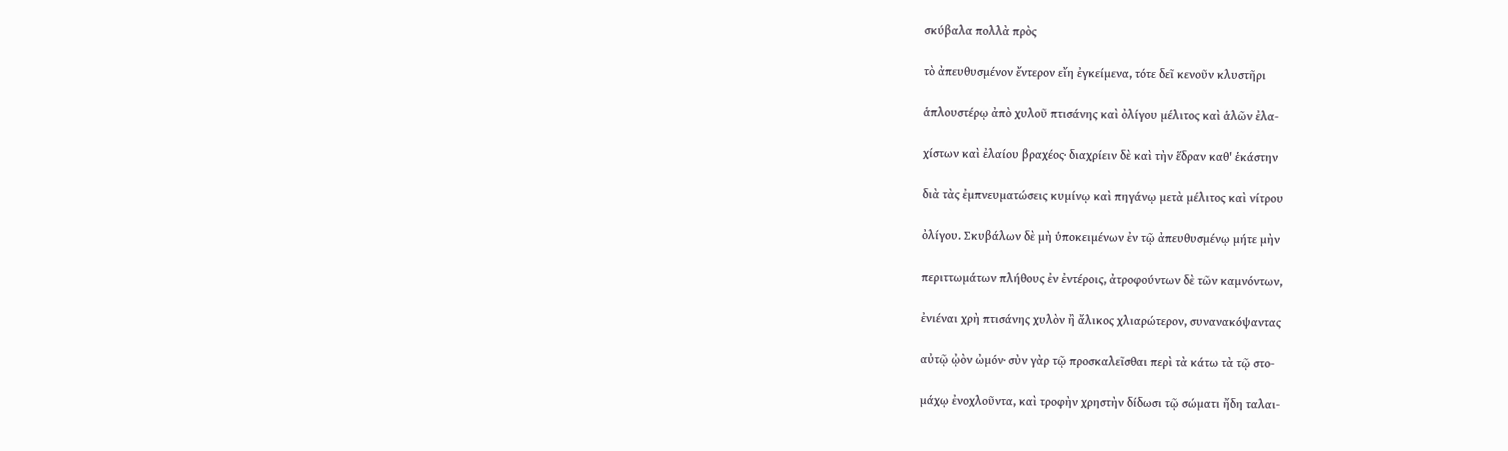σκύβαλα πολλὰ πρὸς

τὸ ἀπευθυσμένον ἔντερον εἴη ἐγκείμενα, τότε δεῖ κενοῦν κλυστῆρι

ἁπλουστέρῳ ἀπὸ χυλοῦ πτισάνης καὶ ὀλίγου μέλιτος καὶ ἁλῶν ἐλα-

χίστων καὶ ἐλαίου βραχέος· διαχρίειν δὲ καὶ τὴν ἕδραν καθ' ἑκάστην

διὰ τὰς ἐμπνευματώσεις κυμίνῳ καὶ πηγάνῳ μετὰ μέλιτος καὶ νίτρου

ὀλίγου. Σκυβάλων δὲ μὴ ὑποκειμένων ἐν τῷ ἀπευθυσμένῳ μήτε μὴν

περιττωμάτων πλήθους ἐν ἐντέροις, ἀτροφούντων δὲ τῶν καμνόντων,

ἐνιέναι χρὴ πτισάνης χυλὸν ἢ ἄλικος χλιαρώτερον, συνανακόψαντας

αὐτῷ ᾠὸν ὠμόν· σὺν γὰρ τῷ προσκαλεῖσθαι περὶ τὰ κάτω τὰ τῷ στο-

μάχῳ ἐνοχλοῦντα, καὶ τροφὴν χρηστὴν δίδωσι τῷ σώματι ἤδη ταλαι-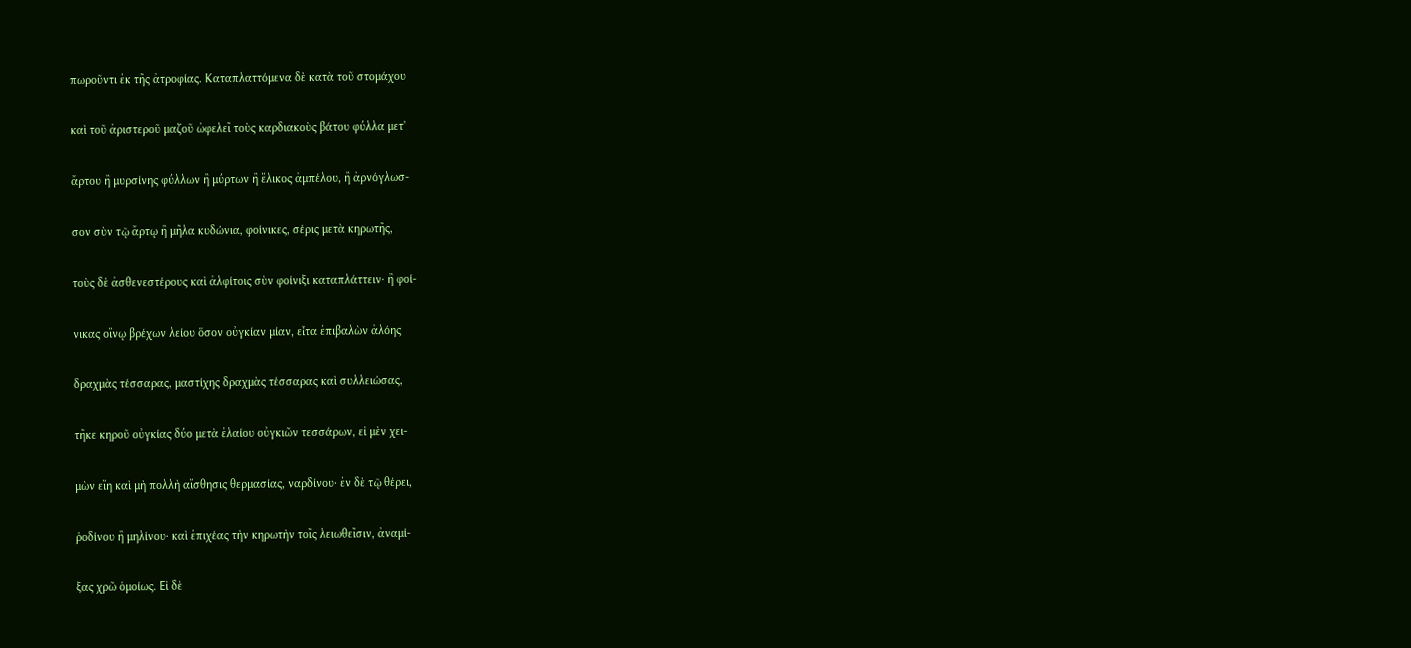πωροῦντι ἐκ τῆς ἀτροφίας. Καταπλαττόμενα δὲ κατὰ τοῦ στομάχου

καὶ τοῦ ἀριστεροῦ μαζοῦ ὠφελεῖ τοὺς καρδιακοὺς βάτου φύλλα μετ'

ἄρτου ἢ μυρσίνης φύλλων ἢ μύρτων ἢ ἕλικος ἀμπέλου, ἢ ἀρνόγλωσ-

σον σὺν τῷ ἄρτῳ ἢ μῆλα κυδώνια, φοίνικες, σέρις μετὰ κηρωτῆς,

τοὺς δὲ ἀσθενεστέρους καὶ ἀλφίτοις σὺν φοίνιξι καταπλάττειν· ἢ φοί-

νικας οἴνῳ βρέχων λείου ὅσον οὐγκίαν μίαν, εἶτα ἐπιβαλὼν ἀλόης

δραχμὰς τέσσαρας, μαστίχης δραχμὰς τέσσαρας καὶ συλλειώσας,

τῆκε κηροῦ οὐγκίας δύο μετὰ ἐλαίου οὐγκιῶν τεσσάρων, εἰ μὲν χει-

μὼν εἴη καὶ μὴ πολλὴ αἴσθησις θερμασίας, ναρδίνου· ἐν δὲ τῷ θέρει,

ῥοδίνου ἢ μηλίνου· καὶ ἐπιχέας τὴν κηρωτὴν τοῖς λειωθεῖσιν, ἀναμί-

ξας χρῶ ὁμοίως. Εἰ δὲ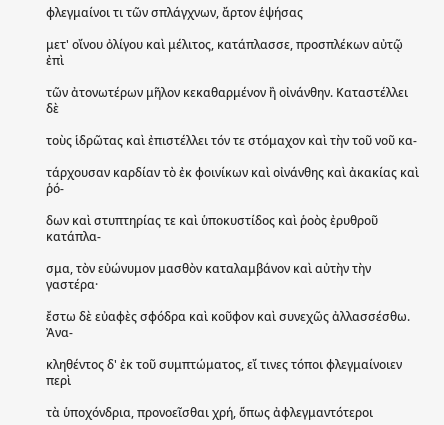φλεγμαίνοι τι τῶν σπλάγχνων, ἄρτον ἑψήσας

μετ' οἴνου ὀλίγου καὶ μέλιτος, κατάπλασσε, προσπλέκων αὐτῷ ἐπὶ

τῶν ἀτονωτέρων μῆλον κεκαθαρμένον ἢ οἰνάνθην. Καταστέλλει δὲ

τοὺς ἱδρῶτας καὶ ἐπιστέλλει τόν τε στόμαχον καὶ τὴν τοῦ νοῦ κα-

τάρχουσαν καρδίαν τὸ ἐκ φοινίκων καὶ οἰνάνθης καὶ ἀκακίας καὶ ῥό-

δων καὶ στυπτηρίας τε καὶ ὑποκυστίδος καὶ ῥοὸς ἐρυθροῦ κατάπλα-

σμα, τὸν εὐώνυμον μασθὸν καταλαμβάνον καὶ αὐτὴν τὴν γαστέρα·

ἔστω δὲ εὐαφὲς σφόδρα καὶ κοῦφον καὶ συνεχῶς ἀλλασσέσθω. Ἀνα-

κληθέντος δ' ἐκ τοῦ συμπτώματος, εἴ τινες τόποι φλεγμαίνοιεν περὶ

τὰ ὑποχόνδρια, προνοεῖσθαι χρή, ὅπως ἀφλεγμαντότεροι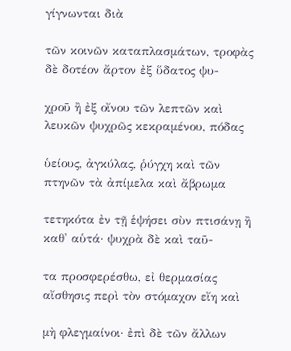γίγνωνται διὰ

τῶν κοινῶν καταπλασμάτων, τροφὰς δὲ δοτέον ἄρτον ἐξ ὕδατος ψυ-

χροῦ ἢ ἐξ οἴνου τῶν λεπτῶν καὶ λευκῶν ψυχρῶς κεκραμένου, πόδας

ὑείους, ἀγκύλας, ῥύγχη καὶ τῶν πτηνῶν τὰ ἀπίμελα καὶ ἄβρωμα

τετηκότα ἐν τῇ ἑψήσει σὺν πτισάνῃ ἢ καθ' αὑτά· ψυχρὰ δὲ καὶ ταῦ-

τα προσφερέσθω, εἰ θερμασίας αἴσθησις περὶ τὸν στόμαχον εἴη καὶ

μὴ φλεγμαίνοι· ἐπὶ δὲ τῶν ἄλλων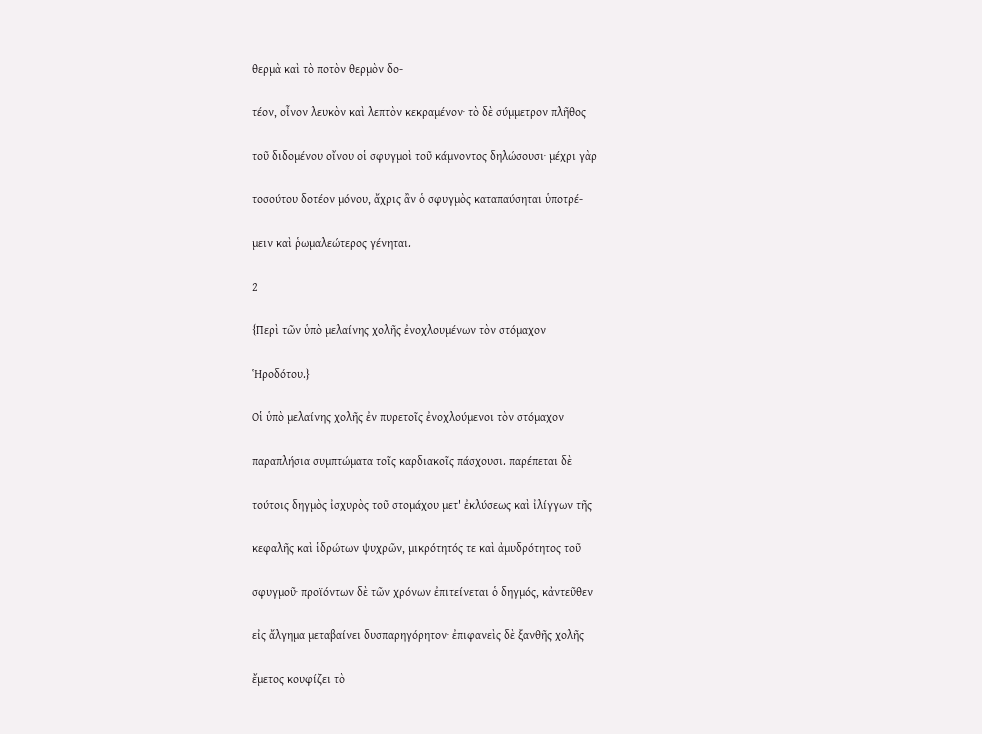θερμὰ καὶ τὸ ποτὸν θερμὸν δο-

τέον, οἶνον λευκὸν καὶ λεπτὸν κεκραμένον· τὸ δὲ σύμμετρον πλῆθος

τοῦ διδομένου οἴνου οἱ σφυγμοὶ τοῦ κάμνοντος δηλώσουσι· μέχρι γὰρ

τοσούτου δοτέον μόνου, ἄχρις ἂν ὁ σφυγμὸς καταπαύσηται ὑποτρέ-

μειν καὶ ῥωμαλεώτερος γένηται.

2

{Περὶ τῶν ὑπὸ μελαίνης χολῆς ἐνοχλουμένων τὸν στόμαχον

Ἡροδότου.}

Οἱ ὑπὸ μελαίνης χολῆς ἐν πυρετοῖς ἐνοχλούμενοι τὸν στόμαχον

παραπλήσια συμπτώματα τοῖς καρδιακοῖς πάσχουσι. παρέπεται δὲ

τούτοις δηγμὸς ἰσχυρὸς τοῦ στομάχου μετ' ἐκλύσεως καὶ ἰλίγγων τῆς

κεφαλῆς καὶ ἱδρώτων ψυχρῶν, μικρότητός τε καὶ ἀμυδρότητος τοῦ

σφυγμοῦ· προϊόντων δὲ τῶν χρόνων ἐπιτείνεται ὁ δηγμός, κἀντεῦθεν

εἰς ἄλγημα μεταβαίνει δυσπαρηγόρητον· ἐπιφανεὶς δὲ ξανθῆς χολῆς

ἔμετος κουφίζει τὸ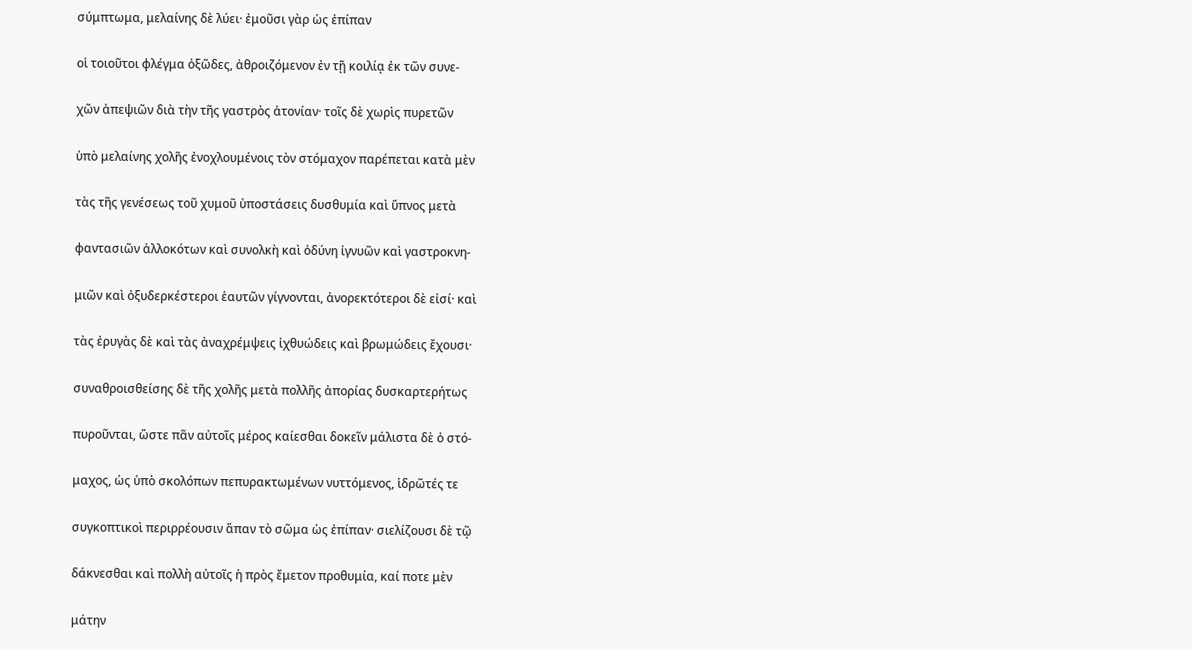σύμπτωμα, μελαίνης δὲ λύει· ἐμοῦσι γὰρ ὡς ἐπίπαν

οἱ τοιοῦτοι φλέγμα ὀξῶδες, ἀθροιζόμενον ἐν τῇ κοιλίᾳ ἐκ τῶν συνε-

χῶν ἀπεψιῶν διὰ τὴν τῆς γαστρὸς ἀτονίαν· τοῖς δὲ χωρὶς πυρετῶν

ὑπὸ μελαίνης χολῆς ἐνοχλουμένοις τὸν στόμαχον παρέπεται κατὰ μὲν

τὰς τῆς γενέσεως τοῦ χυμοῦ ὑποστάσεις δυσθυμία καὶ ὕπνος μετὰ

φαντασιῶν ἀλλοκότων καὶ συνολκὴ καὶ ὀδύνη ἰγνυῶν καὶ γαστροκνη-

μιῶν καὶ ὀξυδερκέστεροι ἑαυτῶν γίγνονται, ἀνορεκτότεροι δὲ εἰσί· καὶ

τὰς ἐρυγὰς δὲ καὶ τὰς ἀναχρέμψεις ἰχθυώδεις καὶ βρωμώδεις ἔχουσι·

συναθροισθείσης δὲ τῆς χολῆς μετὰ πολλῆς ἀπορίας δυσκαρτερήτως

πυροῦνται, ὥστε πᾶν αὐτοῖς μέρος καίεσθαι δοκεῖν μάλιστα δὲ ὁ στό-

μαχος, ὡς ὑπὸ σκολόπων πεπυρακτωμένων νυττόμενος, ἱδρῶτές τε

συγκοπτικοὶ περιρρέουσιν ἅπαν τὸ σῶμα ὡς ἐπίπαν· σιελίζουσι δὲ τῷ

δάκνεσθαι καὶ πολλὴ αὐτοῖς ἡ πρὸς ἔμετον προθυμία, καί ποτε μὲν

μάτην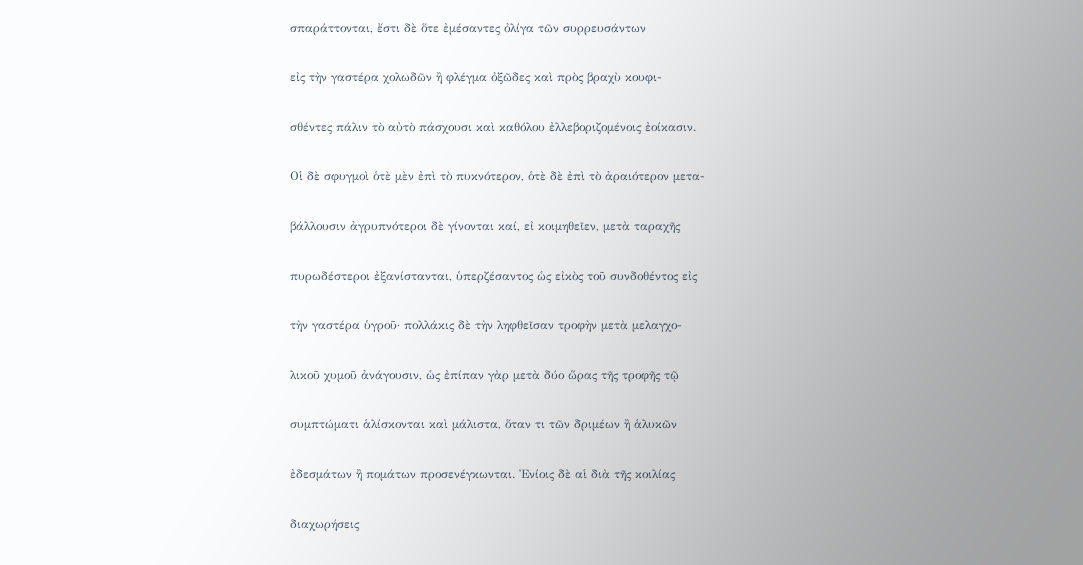σπαράττονται, ἔστι δὲ ὅτε ἐμέσαντες ὀλίγα τῶν συρρευσάντων

εἰς τὴν γαστέρα χολωδῶν ἢ φλέγμα ὀξῶδες καὶ πρὸς βραχὺ κουφι-

σθέντες πάλιν τὸ αὐτὸ πάσχουσι καὶ καθόλου ἐλλεβοριζομένοις ἐοίκασιν.

Οἱ δὲ σφυγμοὶ ὁτὲ μὲν ἐπὶ τὸ πυκνότερον, ὁτὲ δὲ ἐπὶ τὸ ἀραιότερον μετα-

βάλλουσιν ἀγρυπνότεροι δὲ γίνονται καί, εἰ κοιμηθεῖεν, μετὰ ταραχῆς

πυρωδέστεροι ἐξανίστανται, ὑπερζέσαντος ὡς εἰκὸς τοῦ συνδοθέντος εἰς

τὴν γαστέρα ὑγροῦ· πολλάκις δὲ τὴν ληφθεῖσαν τροφὴν μετὰ μελαγχο-

λικοῦ χυμοῦ ἀνάγουσιν, ὡς ἐπίπαν γὰρ μετὰ δύο ὥρας τῆς τροφῆς τῷ

συμπτώματι ἁλίσκονται καὶ μάλιστα, ὅταν τι τῶν δριμέων ἢ ἁλυκῶν

ἐδεσμάτων ἢ πομάτων προσενέγκωνται. Ἐνίοις δὲ αἱ διὰ τῆς κοιλίας

διαχωρήσεις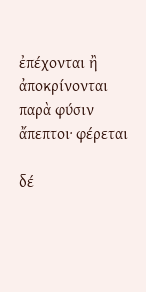ἐπέχονται ἢ ἀποκρίνονται παρὰ φύσιν ἄπεπτοι· φέρεται

δέ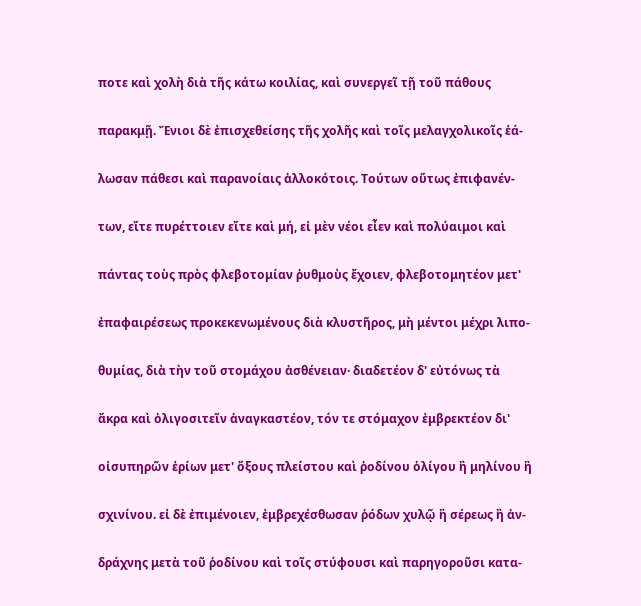ποτε καὶ χολὴ διὰ τῆς κάτω κοιλίας, καὶ συνεργεῖ τῇ τοῦ πάθους

παρακμῇ. Ἔνιοι δὲ ἐπισχεθείσης τῆς χολῆς καὶ τοῖς μελαγχολικοῖς ἑά-

λωσαν πάθεσι καὶ παρανοίαις ἀλλοκότοις. Τούτων οὕτως ἐπιφανέν-

των, εἴτε πυρέττοιεν εἴτε καὶ μή, εἰ μὲν νέοι εἶεν καὶ πολύαιμοι καὶ

πάντας τοὺς πρὸς φλεβοτομίαν ῥυθμοὺς ἔχοιεν, φλεβοτομητέον μετ'

ἐπαφαιρέσεως προκεκενωμένους διὰ κλυστῆρος, μὴ μέντοι μέχρι λιπο-

θυμίας, διὰ τὴν τοῦ στομάχου ἀσθένειαν· διαδετέον δ' εὐτόνως τὰ

ἄκρα καὶ ὀλιγοσιτεῖν ἀναγκαστέον, τόν τε στόμαχον ἐμβρεκτέον δι'

οἰσυπηρῶν ἐρίων μετ' ὄξους πλείστου καὶ ῥοδίνου ὁλίγου ἢ μηλίνου ἢ

σχινίνου. εἰ δὲ ἐπιμένοιεν, ἐμβρεχέσθωσαν ῥόδων χυλῷ ἢ σέρεως ἢ ἀν-

δράχνης μετὰ τοῦ ῥοδίνου καὶ τοῖς στύφουσι καὶ παρηγοροῦσι κατα-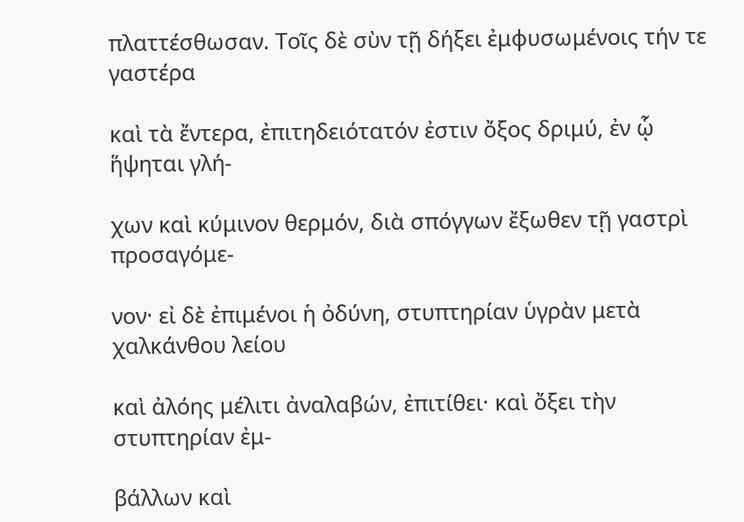πλαττέσθωσαν. Τοῖς δὲ σὺν τῇ δήξει ἐμφυσωμένοις τήν τε γαστέρα

καὶ τὰ ἔντερα, ἐπιτηδειότατόν ἐστιν ὄξος δριμύ, ἐν ᾧ ἥψηται γλή-

χων καὶ κύμινον θερμόν, διὰ σπόγγων ἔξωθεν τῇ γαστρὶ προσαγόμε-

νον· εἰ δὲ ἐπιμένοι ἡ ὀδύνη, στυπτηρίαν ὑγρὰν μετὰ χαλκάνθου λείου

καὶ ἀλόης μέλιτι ἀναλαβών, ἐπιτίθει· καὶ ὄξει τὴν στυπτηρίαν ἐμ-

βάλλων καὶ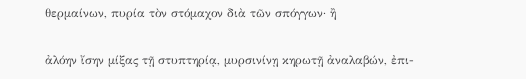θερμαίνων, πυρία τὸν στόμαχον διὰ τῶν σπόγγων· ἢ

ἀλόην ἴσην μίξας τῇ στυπτηρίᾳ, μυρσινίνῃ κηρωτῇ ἀναλαβών, ἐπι-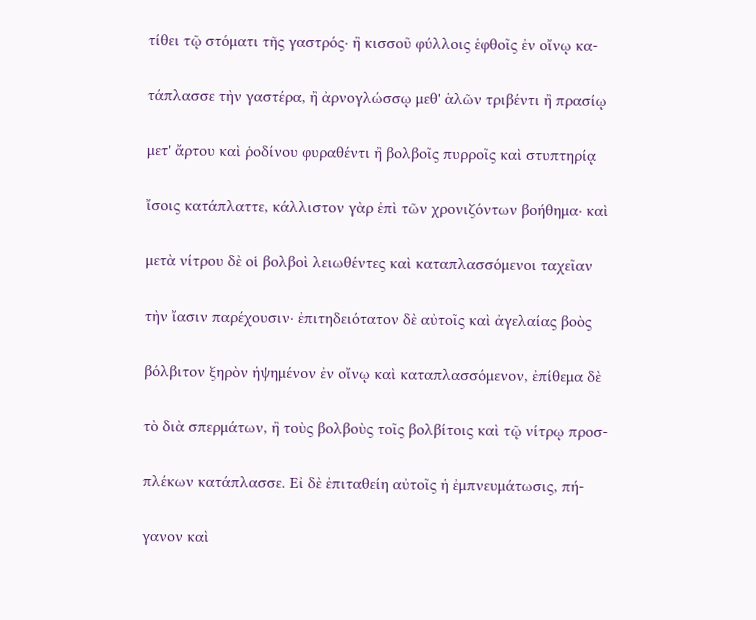τίθει τῷ στόματι τῆς γαστρός· ἢ κισσοῦ φύλλοις ἑφθοῖς ἐν οἴνῳ κα-

τάπλασσε τὴν γαστέρα, ἢ ἀρνογλώσσῳ μεθ' ἁλῶν τριβέντι ἢ πρασίῳ

μετ' ἄρτου καὶ ῥοδίνου φυραθέντι ἢ βολβοῖς πυρροῖς καὶ στυπτηρίᾳ

ἴσοις κατάπλαττε, κάλλιστον γὰρ ἐπὶ τῶν χρονιζόντων βοήθημα· καὶ

μετὰ νίτρου δὲ οἱ βολβοὶ λειωθέντες καὶ καταπλασσόμενοι ταχεῖαν

τὴν ἴασιν παρέχουσιν· ἐπιτηδειότατον δὲ αὐτοῖς καὶ ἀγελαίας βοὸς

βόλβιτον ξηρὸν ἡψημένον ἐν οἴνῳ καὶ καταπλασσόμενον, ἐπίθεμα δὲ

τὸ διὰ σπερμάτων, ἢ τοὺς βολβοὺς τοῖς βολβίτοις καὶ τῷ νίτρῳ προσ-

πλέκων κατάπλασσε. Εἰ δὲ ἐπιταθείη αὐτοῖς ἡ ἐμπνευμάτωσις, πή-

γανον καὶ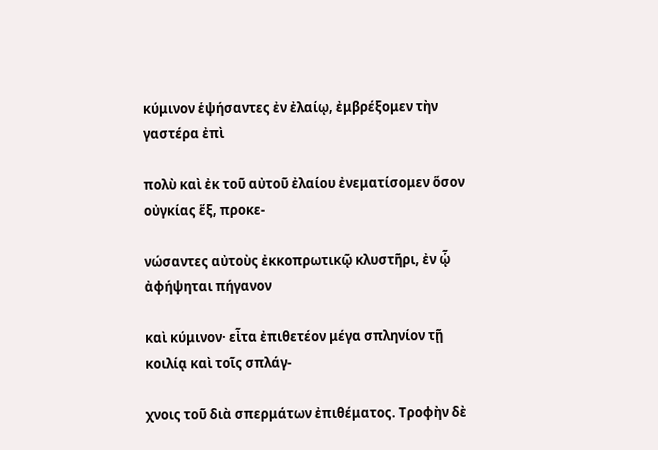κύμινον ἑψήσαντες ἐν ἐλαίῳ, ἐμβρέξομεν τὴν γαστέρα ἐπὶ

πολὺ καὶ ἐκ τοῦ αὐτοῦ ἐλαίου ἐνεματίσομεν ὅσον οὐγκίας ἕξ, προκε-

νώσαντες αὐτοὺς ἐκκοπρωτικῷ κλυστῆρι, ἐν ᾧ ἀφήψηται πήγανον

καὶ κύμινον· εἶτα ἐπιθετέον μέγα σπληνίον τῇ κοιλίᾳ καὶ τοῖς σπλάγ-

χνοις τοῦ διὰ σπερμάτων ἐπιθέματος. Τροφὴν δὲ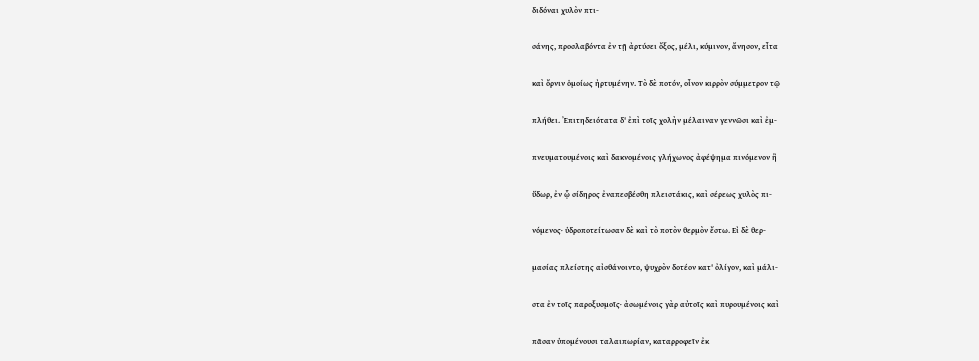διδόναι χυλὸν πτι-

σάνης, προσλαβόντα ἐν τῇ ἀρτύσει ὄξος, μέλι, κύμινον, ἄνησον, εἶτα

καὶ ὄρνιν ὁμοίως ἠρτυμένην. Τὸ δὲ ποτόν, οἶνον κιρρὸν σύμμετρον τῷ

πλήθει. Ἐπιτηδειότατα δ' ἐπὶ τοῖς χολὴν μέλαιναν γεννῶσι καὶ ἐμ-

πνευματουμένοις καὶ δακνομένοις γλήχωνος ἀφέψημα πινόμενον ἢ

ὕδωρ, ἐν ᾧ σίδηρος ἐναπεσβέσθη πλειστάκις, καὶ σέρεως χυλὸς πι-

νόμενος· ὑδροποτείτωσαν δὲ καὶ τὸ ποτὸν θερμὸν ἔστω. Εἰ δὲ θερ-

μασίας πλείστης αἰσθάνοιντο, ψυχρὸν δοτέον κατ' ὀλίγον, καὶ μάλι-

στα ἐν τοῖς παροξυσμοῖς· ἀσωμένοις γὰρ αὐτοῖς καὶ πυρουμένοις καὶ

πᾶσαν ὑπομένουσι ταλαιπωρίαν, καταρροφεῖν ἐκ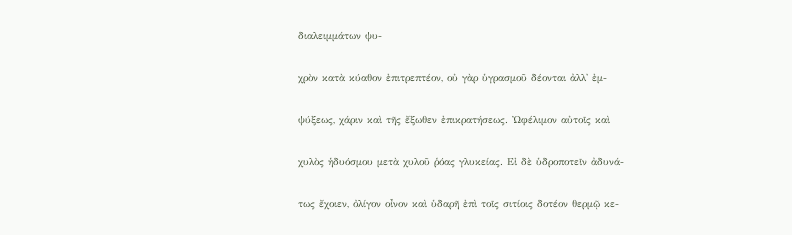διαλειμμάτων ψυ-

χρὸν κατὰ κύαθον ἐπιτρεπτέον, οὐ γὰρ ὑγρασμοῦ δέονται ἀλλ' ἐμ-

ψύξεως, χάριν καὶ τῆς ἔξωθεν ἐπικρατήσεως. Ὠφέλιμον αὐτοῖς καὶ

χυλὸς ἡδυόσμου μετὰ χυλοῦ ῥόας γλυκείας. Εἰ δὲ ὑδροποτεῖν ἀδυνά-

τως ἔχοιεν, ὀλίγον οἶνον καὶ ὑδαρῆ ἐπὶ τοῖς σιτίοις δοτέον θερμῷ κε-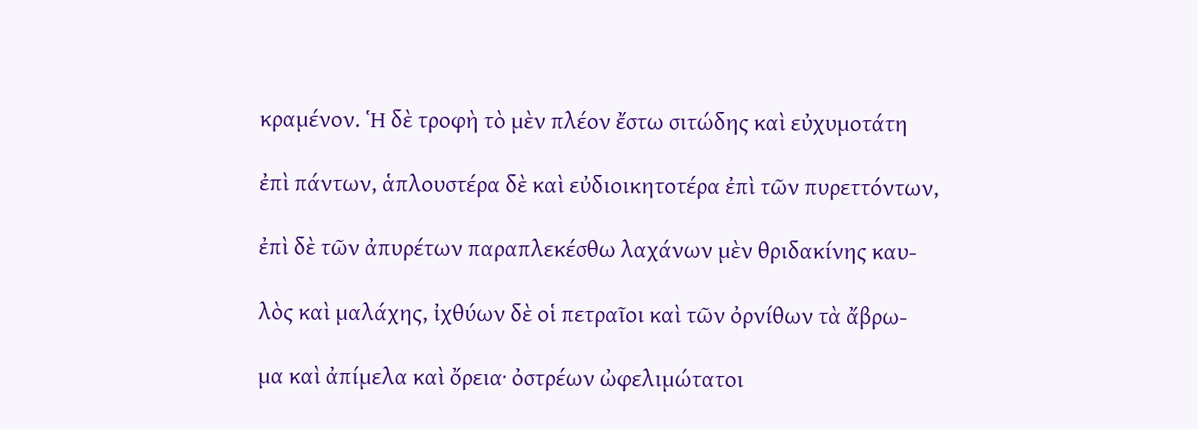κραμένον. Ἡ δὲ τροφὴ τὸ μὲν πλέον ἔστω σιτώδης καὶ εὐχυμοτάτη

ἐπὶ πάντων, ἁπλουστέρα δὲ καὶ εὐδιοικητοτέρα ἐπὶ τῶν πυρεττόντων,

ἐπὶ δὲ τῶν ἀπυρέτων παραπλεκέσθω λαχάνων μὲν θριδακίνης καυ-

λὸς καὶ μαλάχης, ἰχθύων δὲ οἱ πετραῖοι καὶ τῶν ὀρνίθων τὰ ἄβρω-

μα καὶ ἀπίμελα καὶ ὄρεια· ὀστρέων ὠφελιμώτατοι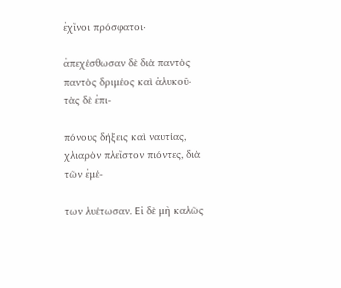ἐχῖνοι πρόσφατοι·

ἀπεχέσθωσαν δὲ διὰ παντὸς παντὸς δριμέος καὶ ἁλυκοῦ· τὰς δὲ ἐπι-

πόνους δήξεις καὶ ναυτίας, χλιαρὸν πλεῖστον πιόντες, διὰ τῶν ἐμέ-

των λυέτωσαν. Εἰ δὲ μὴ καλῶς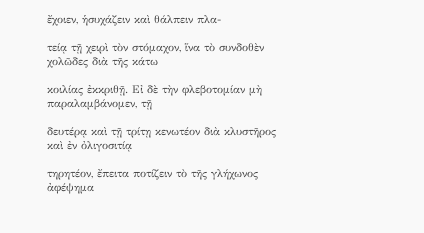ἔχοιεν, ἡσυχάζειν καὶ θάλπειν πλα-

τείᾳ τῇ χειρὶ τὸν στόμαχον, ἵνα τὸ συνδοθὲν χολῶδες διὰ τῆς κάτω

κοιλίας ἐκκριθῇ. Εἰ δὲ τὴν φλεβοτομίαν μὴ παραλαμβάνομεν, τῇ

δευτέρᾳ καὶ τῇ τρίτῃ κενωτέον διὰ κλυστῆρος καὶ ἐν ὀλιγοσιτίᾳ

τηρητέον, ἔπειτα ποτίζειν τὸ τῆς γλήχωνος ἀφέψημα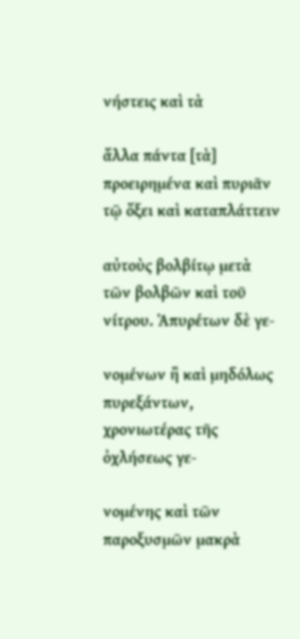νήστεις καὶ τὰ

ἄλλα πάντα [τὰ] προειρημένα καὶ πυριᾶν τῷ ὄξει καὶ καταπλάττειν

αὐτοὺς βολβίτῳ μετὰ τῶν βολβῶν καὶ τοῦ νίτρου. Ἀπυρέτων δὲ γε-

νομένων ἢ καὶ μηδόλως πυρεξάντων, χρονιωτέρας τῆς ὀχλήσεως γε-

νομένης καὶ τῶν παροξυσμῶν μακρὰ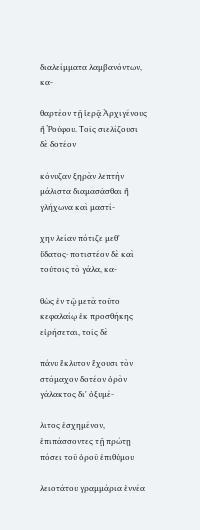διαλείμματα λαμβανόντων, κα-

θαρτέον τῇ ἱερᾷ Ἀρχιγένους ἢ Ῥούφου. Τοῖς σιελίζουσι δὲ δοτέον

κόνυζαν ξηρὰν λεπτὴν μάλιστα διαμασᾶσθαι ἢ γλήχωνα καὶ μαστί-

χην λείαν πότιζε μεθ' ὕδατος· ποτιστέον δὲ καὶ τούτοις τὸ γάλα, κα-

θὼς ἐν τῷ μετὰ τοῦτο κεφαλαίῳ ἐκ προσθήκης εἰρήσεται, τοῖς δὲ

πάνυ ἔκλυτον ἔχουσι τὸν στόμαχον δοτέον ὀρὸν γάλακτος δι' ὀξυμέ-

λιτος ἐσχημένον, ἐπιπάσσοντες τῇ πρώτῃ πόσει τοῦ ὀροῦ ἐπιθύμου

λειοτάτου γραμμάρια ἐννέα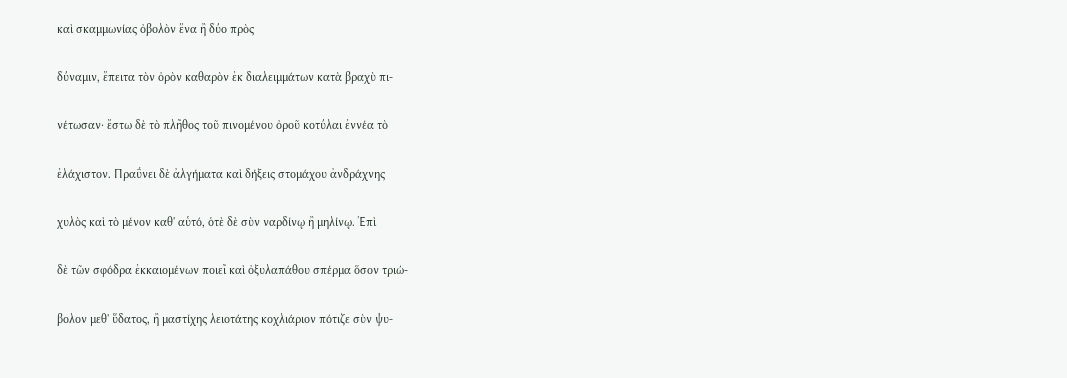καὶ σκαμμωνίας ὀβολὸν ἕνα ἢ δύο πρὸς

δύναμιν, ἔπειτα τὸν ὀρὸν καθαρὸν ἐκ διαλειμμάτων κατὰ βραχὺ πι-

νέτωσαν· ἔστω δὲ τὸ πλῆθος τοῦ πινομένου ὀροῦ κοτύλαι ἐννέα τὸ

ἐλάχιστον. Πραΰνει δὲ ἀλγήματα καὶ δήξεις στομάχου ἀνδράχνης

χυλὸς καὶ τὸ μένον καθ' αὑτό, ὁτὲ δὲ σὺν ναρδίνῳ ἢ μηλίνῳ. Ἐπὶ

δὲ τῶν σφόδρα ἐκκαιομένων ποιεῖ καὶ ὀξυλαπάθου σπέρμα ὅσον τριώ-

βολον μεθ' ὕδατος, ἢ μαστίχης λειοτάτης κοχλιάριον πότιζε σὺν ψυ-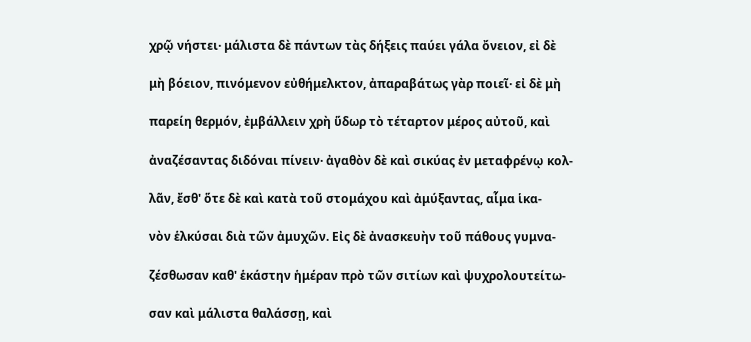χρῷ νήστει· μάλιστα δὲ πάντων τὰς δήξεις παύει γάλα ὄνειον, εἰ δὲ

μὴ βόειον, πινόμενον εὐθήμελκτον, ἀπαραβάτως γὰρ ποιεῖ· εἰ δὲ μὴ

παρείη θερμόν, ἐμβάλλειν χρὴ ὕδωρ τὸ τέταρτον μέρος αὐτοῦ, καὶ

ἀναζέσαντας διδόναι πίνειν· ἀγαθὸν δὲ καὶ σικύας ἐν μεταφρένῳ κολ-

λᾶν, ἔσθ' ὅτε δὲ καὶ κατὰ τοῦ στομάχου καὶ ἀμύξαντας, αἷμα ἱκα-

νὸν ἑλκύσαι διὰ τῶν ἀμυχῶν. Εἰς δὲ ἀνασκευὴν τοῦ πάθους γυμνα-

ζέσθωσαν καθ' ἑκάστην ἡμέραν πρὸ τῶν σιτίων καὶ ψυχρολουτείτω-

σαν καὶ μάλιστα θαλάσσῃ, καὶ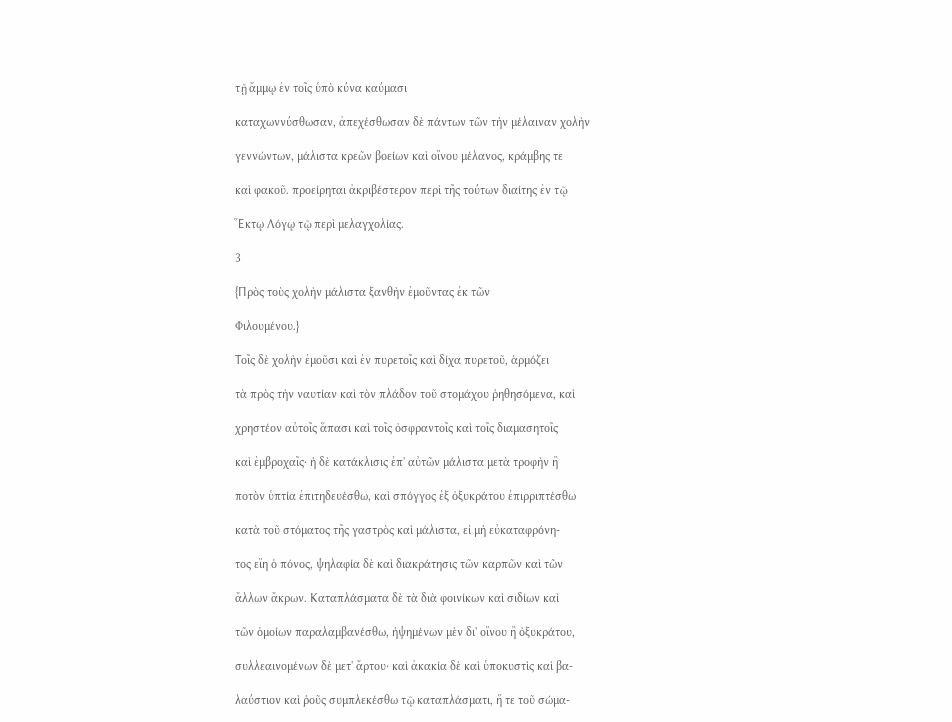τῇ ἄμμῳ ἐν τοῖς ὑπὸ κύνα καύμασι

καταχωννύσθωσαν, ἀπεχέσθωσαν δὲ πάντων τῶν τὴν μέλαιναν χολὴν

γεννώντων, μάλιστα κρεῶν βοείων καὶ οἴνου μέλανος, κράμβης τε

καὶ φακοῦ. προείρηται ἀκριβέστερον περὶ τῆς τούτων διαίτης ἐν τῷ

Ἕκτῳ Λόγῳ τῷ περὶ μελαγχολίας.

3

{Πρὸς τοὺς χολὴν μάλιστα ξανθὴν ἐμοῦντας ἐκ τῶν

Φιλουμένου.}

Τοῖς δὲ χολὴν ἐμοῦσι καὶ ἐν πυρετοῖς καὶ δίχα πυρετοῦ, ἁρμόζει

τὰ πρὸς τὴν ναυτίαν καὶ τὸν πλάδον τοῦ στομάχου ῥηθησόμενα, καὶ

χρηστέον αὐτοῖς ἅπασι καὶ τοῖς ὀσφραντοῖς καὶ τοῖς διαμασητοῖς

καὶ ἐμβροχαῖς· ἡ δὲ κατάκλισις ἐπ' αὐτῶν μάλιστα μετὰ τροφὴν ἢ

ποτὸν ὑπτία ἐπιτηδευέσθω, καὶ σπόγγος ἐξ ὀξυκράτου ἐπιρριπτέσθω

κατὰ τοῦ στόματος τῆς γαστρὸς καὶ μάλιστα, εἰ μὴ εὐκαταφρόνη-

τος εἴη ὁ πόνος, ψηλαφία δὲ καὶ διακράτησις τῶν καρπῶν καὶ τῶν

ἄλλων ἄκρων. Καταπλάσματα δὲ τὰ διὰ φοινίκων καὶ σιδίων καὶ

τῶν ὁμοίων παραλαμβανέσθω, ἡψημένων μὲν δι' οἴνου ἢ ὀξυκράτου,

συλλεαινομένων δὲ μετ' ἄρτου· καὶ ἀκακία δὲ καὶ ὑποκυστὶς καὶ βα-

λαύστιον καὶ ῥοῦς συμπλεκέσθω τῷ καταπλάσματι, ἥ τε τοῦ σώμα-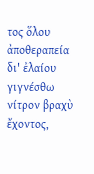τος ὅλου ἀποθεραπεία δι' ἐλαίου γιγνέσθω νίτρον βραχὺ ἔχοντος,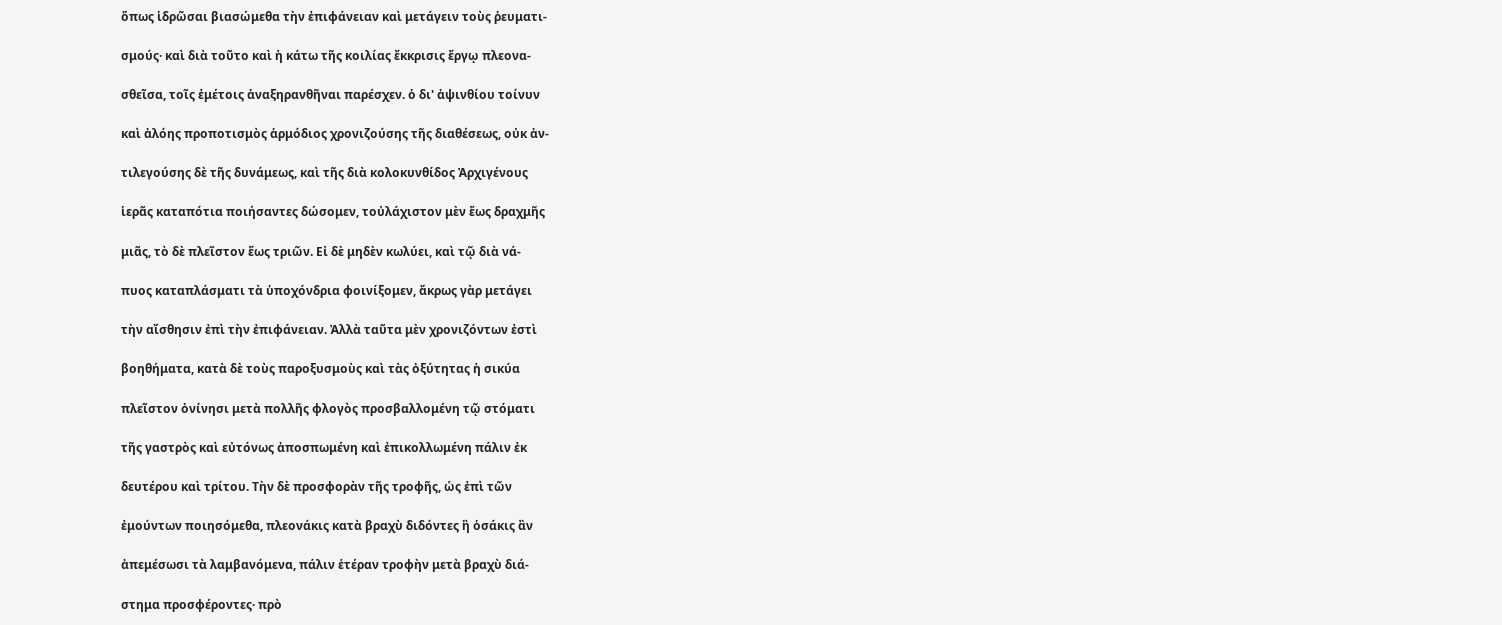ὅπως ἱδρῶσαι βιασώμεθα τὴν ἐπιφάνειαν καὶ μετάγειν τοὺς ῥευματι-

σμούς· καὶ διὰ τοῦτο καὶ ἡ κάτω τῆς κοιλίας ἔκκρισις ἔργῳ πλεονα-

σθεῖσα, τοῖς ἐμέτοις ἀναξηρανθῆναι παρέσχεν. ὁ δι' ἀψινθίου τοίνυν

καὶ ἀλόης προποτισμὸς ἁρμόδιος χρονιζούσης τῆς διαθέσεως, οὐκ ἀν-

τιλεγούσης δὲ τῆς δυνάμεως, καὶ τῆς διὰ κολοκυνθίδος Ἀρχιγένους

ἱερᾶς καταπότια ποιήσαντες δώσομεν, τοὐλάχιστον μὲν ἕως δραχμῆς

μιᾶς, τὸ δὲ πλεῖστον ἕως τριῶν. Εἰ δὲ μηδὲν κωλύει, καὶ τῷ διὰ νά-

πυος καταπλάσματι τὰ ὑποχόνδρια φοινίξομεν, ἄκρως γὰρ μετάγει

τὴν αἴσθησιν ἐπὶ τὴν ἐπιφάνειαν. Ἀλλὰ ταῦτα μὲν χρονιζόντων ἐστὶ

βοηθήματα, κατὰ δὲ τοὺς παροξυσμοὺς καὶ τὰς ὀξύτητας ἡ σικύα

πλεῖστον ὀνίνησι μετὰ πολλῆς φλογὸς προσβαλλομένη τῷ στόματι

τῆς γαστρὸς καὶ εὐτόνως ἀποσπωμένη καὶ ἐπικολλωμένη πάλιν ἐκ

δευτέρου καὶ τρίτου. Τὴν δὲ προσφορὰν τῆς τροφῆς, ὡς ἐπὶ τῶν

ἐμούντων ποιησόμεθα, πλεονάκις κατὰ βραχὺ διδόντες ἢ ὁσάκις ἂν

ἀπεμέσωσι τὰ λαμβανόμενα, πάλιν ἑτέραν τροφὴν μετὰ βραχὺ διά-

στημα προσφέροντες· πρὸ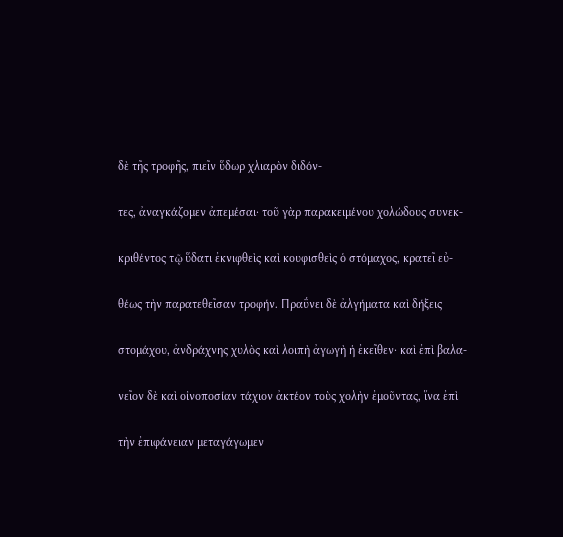δὲ τῆς τροφῆς, πιεῖν ὕδωρ χλιαρὸν διδόν-

τες, ἀναγκάζομεν ἀπεμέσαι· τοῦ γὰρ παρακειμένου χολώδους συνεκ-

κριθέντος τῷ ὕδατι ἐκνιφθεὶς καὶ κουφισθεὶς ὁ στόμαχος, κρατεῖ εὐ-

θέως τὴν παρατεθεῖσαν τροφήν. Πραΰνει δὲ ἀλγήματα καὶ δήξεις

στομάχου, ἀνδράχνης χυλὸς καὶ λοιπὴ ἀγωγὴ ἡ ἐκεῖθεν· καὶ ἐπὶ βαλα-

νεῖον δὲ καὶ οἰνοποσίαν τάχιον ἀκτέον τοὺς χολὴν ἐμοῦντας, ἵνα ἐπὶ

τὴν ἐπιφάνειαν μεταγάγωμεν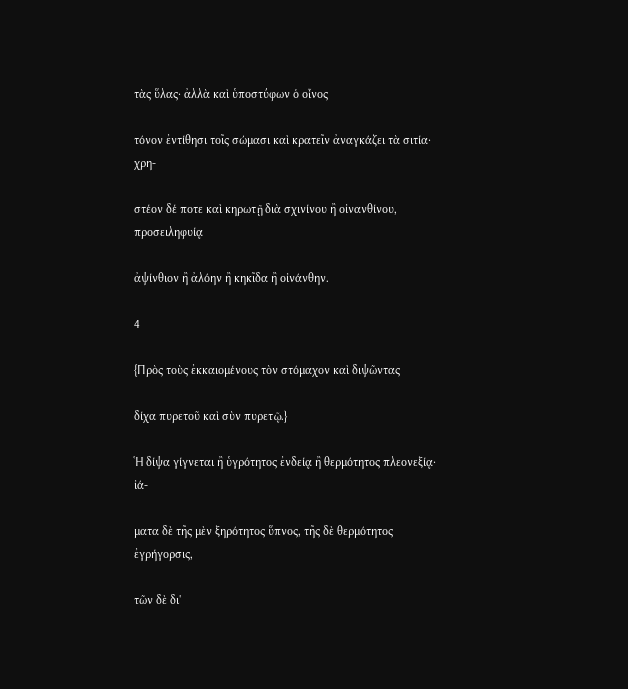τὰς ὕλας· ἀλλὰ καὶ ὑποστύφων ὁ οἶνος

τόνον ἐντίθησι τοῖς σώμασι καὶ κρατεῖν ἀναγκάζει τὰ σιτία· χρη-

στέον δέ ποτε καὶ κηρωτῇ διὰ σχινίνου ἢ οἰνανθίνου, προσειληφυίᾳ

ἀψίνθιον ἢ ἀλόην ἢ κηκῖδα ἢ οἰνάνθην.

4

{Πρὸς τοὺς ἐκκαιομένους τὸν στόμαχον καὶ διψῶντας

δίχα πυρετοῦ καὶ σὺν πυρετῷ.}

Ἡ δίψα γίγνεται ἢ ὑγρότητος ἐνδείᾳ ἢ θερμότητος πλεονεξίᾳ· ἰά-

ματα δὲ τῆς μὲν ξηρότητος ὕπνος, τῆς δὲ θερμότητος ἐγρήγορσις,

τῶν δὲ δι'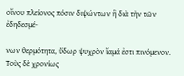οἴνου πλείονος πόσιν διψώντων ἢ διὰ τὴν τῶν ἐδηδεσμέ-

νων θερμότητα, ὕδωρ ψυχρὸν ἴαμά ἐστι πινόμενον. Τοὺς δὲ χρονίως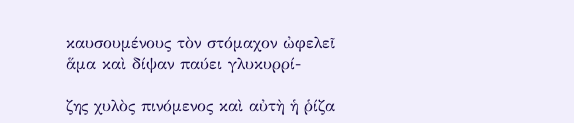καυσουμένους τὸν στόμαχον ὠφελεῖ ἅμα καὶ δίψαν παύει γλυκυρρί-

ζης χυλὸς πινόμενος καὶ αὐτὴ ἡ ῥίζα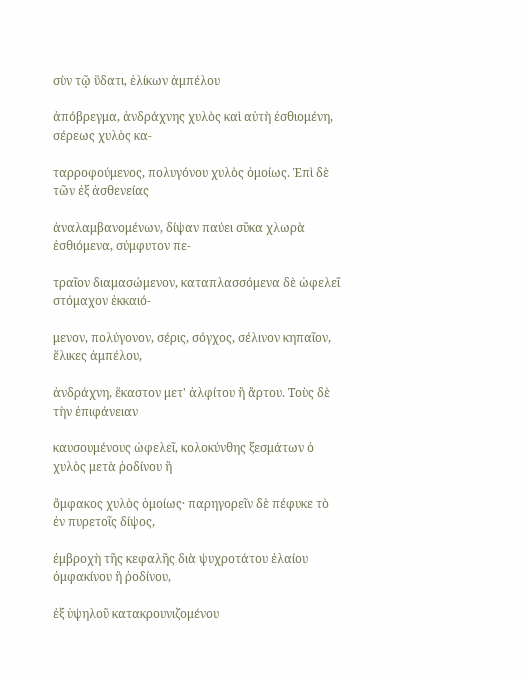σὺν τῷ ὕδατι, ἑλίκων ἀμπέλου

ἀπόβρεγμα, ἀνδράχνης χυλὸς καὶ αὐτὴ ἐσθιομένη, σέρεως χυλὸς κα-

ταρροφούμενος, πολυγόνου χυλὸς ὁμοίως. Ἐπὶ δὲ τῶν ἐξ ἀσθενείας

ἀναλαμβανομένων, δίψαν παύει σῦκα χλωρὰ ἐσθιόμενα, σύμφυτον πε-

τραῖον διαμασώμενον, καταπλασσόμενα δὲ ὠφελεῖ στόμαχον ἐκκαιό-

μενον, πολύγονον, σέρις, σόγχος, σέλινον κηπαῖον, ἕλικες ἀμπέλου,

ἀνδράχνη, ἕκαστον μετ' ἀλφίτου ἢ ἄρτου. Τοὺς δὲ τὴν ἐπιφάνειαν

καυσουμένους ὠφελεῖ, κολοκύνθης ξεσμάτων ὁ χυλὸς μετὰ ῥοδίνου ἢ

ὄμφακος χυλὸς ὁμοίως· παρηγορεῖν δὲ πέφυκε τὸ ἐν πυρετοῖς δίψος,

ἐμβροχὴ τῆς κεφαλῆς διὰ ψυχροτάτου ἐλαίου ὀμφακίνου ἢ ῥοδίνου,

ἐξ ὑψηλοῦ κατακρουνιζομένου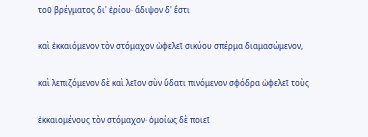τοῦ βρέγματος δι' ἐρίου· ἄδιψον δ' ἔστι

καὶ ἐκκαιόμενον τὸν στόμαχον ὠφελεῖ σικύου σπέρμα διαμασώμενον,

καὶ λεπιζόμενον δὲ καὶ λεῖον σὺν ὕδατι πινόμενον σφόδρα ὠφελεῖ τοὺς

ἐκκαιομένους τὸν στόμαχον· ὁμοίως δὲ ποιεῖ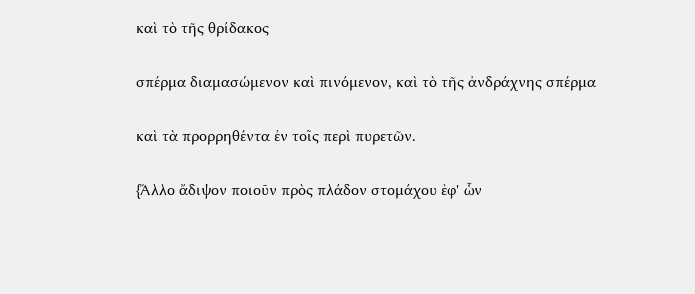καὶ τὸ τῆς θρίδακος

σπέρμα διαμασώμενον καὶ πινόμενον, καὶ τὸ τῆς ἀνδράχνης σπέρμα

καὶ τὰ προρρηθέντα ἐν τοῖς περὶ πυρετῶν.

{Ἄλλο ἄδιψον ποιοῦν πρὸς πλάδον στομάχου ἐφ' ὧν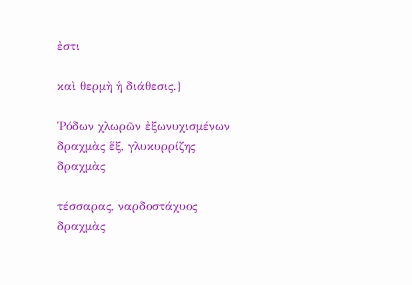ἐστι

καὶ θερμὴ ἡ διάθεσις.}

Ῥόδων χλωρῶν ἐξωνυχισμένων δραχμὰς ἕξ, γλυκυρρίζης δραχμὰς

τέσσαρας, ναρδοστάχυος δραχμὰς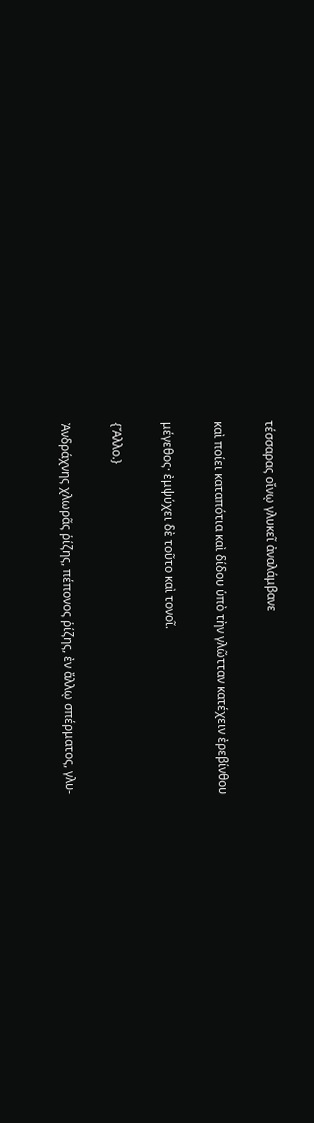τέσσαρας οἴνῳ γλυκεῖ ἀναλάμβανε

καὶ ποίει καταπότια καὶ δίδου ὑπὸ τὴν γλῶτταν κατέχειν ἐρεβίνθου

μέγεθος· ἐμψύχει δὲ τοῦτο καὶ τονοῖ.

{Ἄλλο.}

Ἀνδράχνης χλωρᾶς ῥίζης, πέπονος ῥίζης, ἐν ἄλλῳ σπέρματος, γλυ-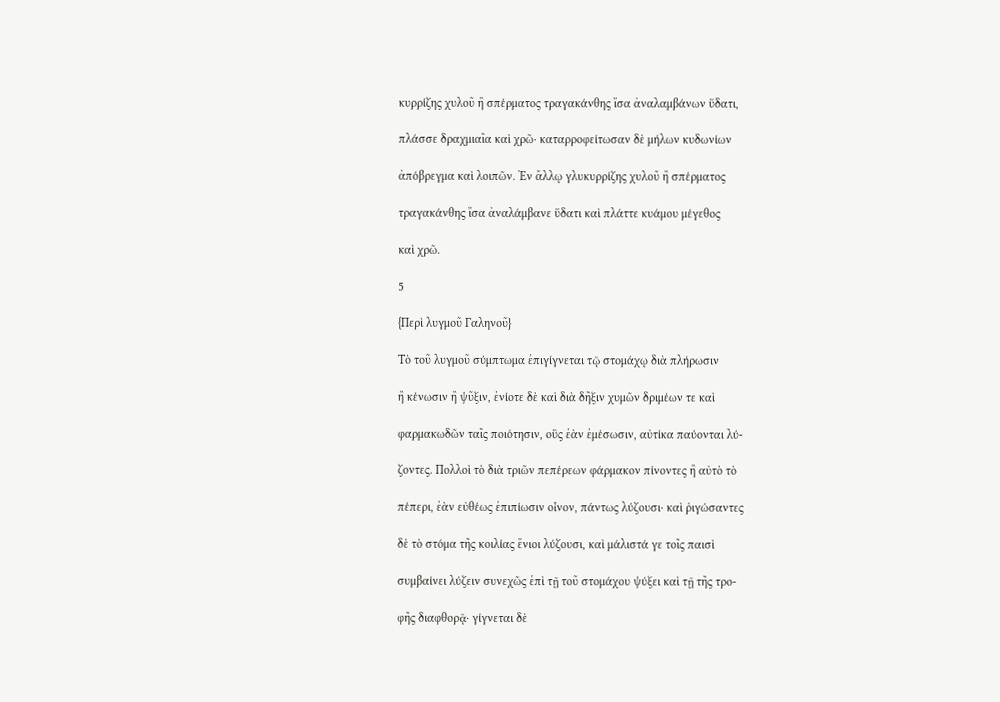κυρρίζης χυλοῦ ἢ σπέρματος τραγακάνθης ἴσα ἀναλαμβάνων ὕδατι,

πλάσσε δραχμιαῖα καὶ χρῶ· καταρροφείτωσαν δὲ μήλων κυδωνίων

ἀπόβρεγμα καὶ λοιπῶν. Ἐν ἄλλῳ γλυκυρρίζης χυλοῦ ἢ σπέρματος

τραγακάνθης ἴσα ἀναλάμβανε ὕδατι καὶ πλάττε κυάμου μέγεθος

καὶ χρῶ.

5

{Περὶ λυγμοῦ Γαληνοῦ}

Τὸ τοῦ λυγμοῦ σύμπτωμα ἐπιγίγνεται τῷ στομάχῳ διὰ πλήρωσιν

ἢ κένωσιν ἢ ψῦξιν, ἐνίοτε δὲ καὶ διὰ δῆξιν χυμῶν δριμέων τε καὶ

φαρμακωδῶν ταῖς ποιότησιν, οὓς ἐὰν ἐμέσωσιν, αὐτίκα παύονται λύ-

ζοντες. Πολλοὶ τὸ διὰ τριῶν πεπέρεων φάρμακον πίνοντες ἢ αὐτὸ τὸ

πέπερι, ἐὰν εὐθέως ἐπιπίωσιν οἶνον, πάντως λύζουσι· καὶ ῥιγώσαντες

δὲ τὸ στόμα τῆς κοιλίας ἔνιοι λύζουσι, καὶ μάλιστά γε τοῖς παισὶ

συμβαίνει λύζειν συνεχῶς ἐπὶ τῇ τοῦ στομάχου ψύξει καὶ τῇ τῆς τρο-

φῆς διαφθορᾷ· γίγνεται δὲ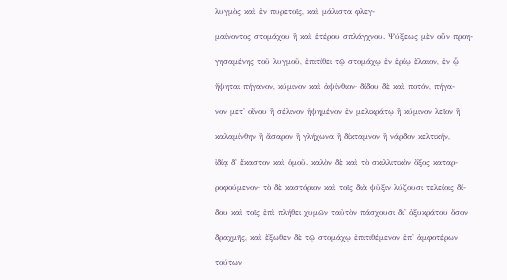λυγμὸς καὶ ἐν πυρετοῖς, καὶ μάλιστα φλεγ-

μαίνοντος στομάχου ἢ καὶ ἑτέρου σπλάγχνου. Ψύξεως μὲν οὖν προη-

γησαμένης τοῦ λυγμοῦ, ἐπιτίθει τῷ στομάχῳ ἐν ἐρίῳ ἔλαιον, ἐν ᾧ

ἥψηται πήγανον, κύμινον καὶ ἀψίνθιον· δίδου δὲ καὶ ποτόν, πήγα-

νον μετ' οἴνου ἢ σέλινον ἡψημένον ἐν μελικράτῳ ἢ κύμινον λεῖον ἢ

καλαμίνθην ἢ ἄσαρον ἢ γλήχωνα ἢ δίκταμνον ἢ νάρδον κελτικήν,

ἰδίᾳ δ' ἕκαστον καὶ ὁμοῦ. καλὸν δὲ καὶ τὸ σκιλλιτικὸν ὄξος καταρ-

ροφούμενον· τὸ δὲ καστόριον καὶ τοῖς διὰ ψῦξιν λύζουσι τελείοις δί-

δου καὶ τοῖς ἐπὶ πλήθει χυμῶν ταὐτὸν πάσχουσι δι' ὀξυκράτου ὅσον

δραχμῆς, καὶ ἔξωθεν δὲ τῷ στομάχῳ ἐπιτιθέμενον ἐπ' ἀμφοτέρων

τούτων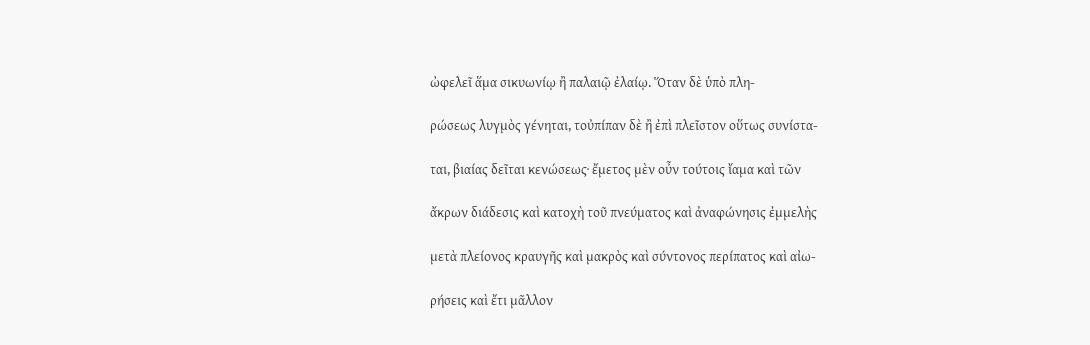ὠφελεῖ ἅμα σικυωνίῳ ἢ παλαιῷ ἐλαίῳ. Ὅταν δὲ ὑπὸ πλη-

ρώσεως λυγμὸς γένηται, τοὐπίπαν δὲ ἢ ἐπὶ πλεῖστον οὕτως συνίστα-

ται, βιαίας δεῖται κενώσεως· ἔμετος μὲν οὖν τούτοις ἴαμα καὶ τῶν

ἄκρων διάδεσις καὶ κατοχὴ τοῦ πνεύματος καὶ ἀναφώνησις ἐμμελὴς

μετὰ πλείονος κραυγῆς καὶ μακρὸς καὶ σύντονος περίπατος καὶ αἰω-

ρήσεις καὶ ἔτι μᾶλλον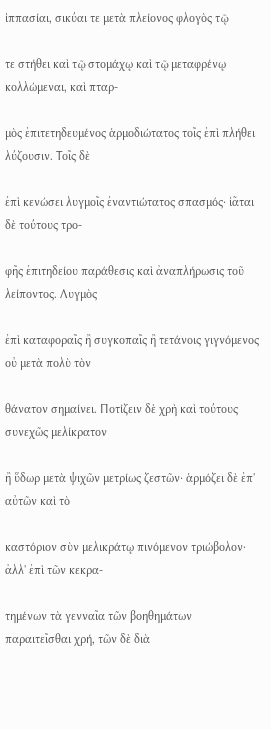ἱππασίαι, σικύαι τε μετὰ πλείονος φλογὸς τῷ

τε στήθει καὶ τῷ στομάχῳ καὶ τῷ μεταφρένῳ κολλώμεναι, καὶ πταρ-

μὸς ἐπιτετηδευμένος ἁρμοδιώτατος τοῖς ἐπὶ πλήθει λύζουσιν. Τοῖς δὲ

ἐπὶ κενώσει λυγμοῖς ἐναντιώτατος σπασμός· ἰᾶται δὲ τούτους τρο-

φῆς ἐπιτηδείου παράθεσις καὶ ἀναπλήρωσις τοῦ λείποντος. Λυγμὸς

ἐπὶ καταφοραῖς ἢ συγκοπαῖς ἢ τετάνοις γιγνόμενος οὐ μετὰ πολὺ τὸν

θάνατον σημαίνει. Ποτίζειν δὲ χρὴ καὶ τούτους συνεχῶς μελίκρατον

ἢ ὕδωρ μετὰ ψιχῶν μετρίως ζεστῶν· ἁρμόζει δὲ ἐπ' αὐτῶν καὶ τὸ

καστόριον σὺν μελικράτῳ πινόμενον τριώβολον· ἀλλ' ἐπὶ τῶν κεκρα-

τημένων τὰ γενναῖα τῶν βοηθημάτων παραιτεῖσθαι χρή, τῶν δὲ διὰ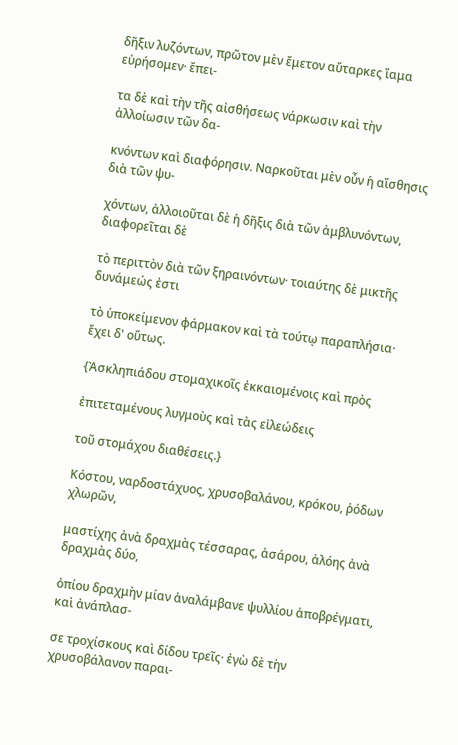δῆξιν λυζόντων, πρῶτον μὲν ἔμετον αὔταρκες ἴαμα εὑρήσομεν· ἔπει-

τα δὲ καὶ τὴν τῆς αἰσθήσεως νάρκωσιν καὶ τὴν ἀλλοίωσιν τῶν δα-

κνόντων καὶ διαφόρησιν. Ναρκοῦται μὲν οὖν ἡ αἴσθησις διὰ τῶν ψυ-

χόντων, ἀλλοιοῦται δὲ ἡ δῆξις διὰ τῶν ἀμβλυνόντων, διαφορεῖται δὲ

τὸ περιττὸν διὰ τῶν ξηραινόντων· τοιαύτης δὲ μικτῆς δυνάμεώς ἐστι

τὸ ὑποκείμενον φάρμακον καὶ τὰ τούτῳ παραπλήσια· ἔχει δ' οὕτως.

{Ἀσκληπιάδου στομαχικοῖς ἐκκαιομένοις καὶ πρὸς

ἐπιτεταμένους λυγμοὺς καὶ τὰς εἰλεώδεις

τοῦ στομάχου διαθέσεις.}

Κόστου, ναρδοστάχυος, χρυσοβαλάνου, κρόκου, ῥόδων χλωρῶν,

μαστίχης ἀνὰ δραχμὰς τέσσαρας, ἀσάρου, ἀλόης ἀνὰ δραχμὰς δύο,

ὀπίου δραχμὴν μίαν ἀναλάμβανε ψυλλίου ἀποβρέγματι, καὶ ἀνάπλασ-

σε τροχίσκους καὶ δίδου τρεῖς· ἐγὼ δὲ τὴν χρυσοβάλανον παραι-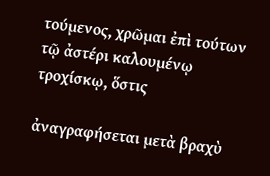τούμενος, χρῶμαι ἐπὶ τούτων τῷ ἀστέρι καλουμένῳ τροχίσκῳ, ὅστις

ἀναγραφήσεται μετὰ βραχὺ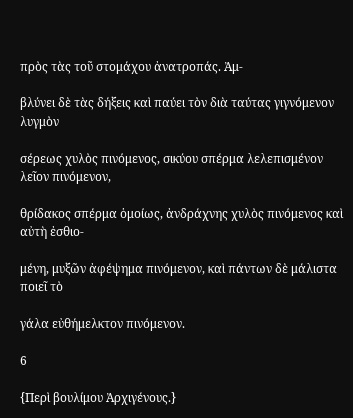πρὸς τὰς τοῦ στομάχου ἀνατροπάς. Ἀμ-

βλύνει δὲ τὰς δήξεις καὶ παύει τὸν διὰ ταύτας γιγνόμενον λυγμὸν

σέρεως χυλὸς πινόμενος, σικύου σπέρμα λελεπισμένον λεῖον πινόμενον,

θρίδακος σπέρμα ὁμοίως, ἀνδράχνης χυλὸς πινόμενος καὶ αὐτὴ ἐσθιο-

μένη, μυξῶν ἀφέψημα πινόμενον, καὶ πάντων δὲ μάλιστα ποιεῖ τὸ

γάλα εὐθήμελκτον πινόμενον.

6

{Περὶ βουλίμου Ἀρχιγένους.}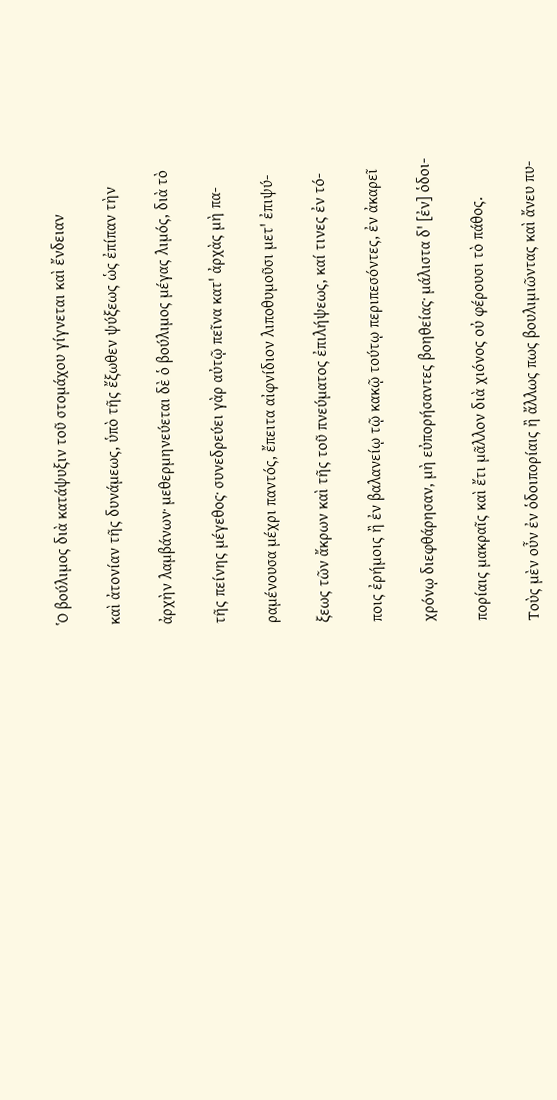Ὁ βούλιμος διὰ κατάψυξιν τοῦ στομάχου γίγνεται καὶ ἔνδειαν

καὶ ἀτονίαν τῆς δυνάμεως, ὑπὸ τῆς ἔξωθεν ψύξεως ὡς ἐπίπαν τὴν

ἀρχὴν λαμβάνων· μεθερμηνεύεται δὲ ὁ βούλιμος μέγας λιμός, διὰ τὸ

τῆς πείνης μέγεθος· συνεδρεύει γὰρ αὐτῷ πεῖνα κατ' ἀρχὰς μὴ πα-

ραμένουσα μέχρι παντός, ἔπειτα αἰφνίδιον λιποθυμοῦσι μετ' ἐπιψύ-

ξεως τῶν ἄκρων καὶ τῆς τοῦ πνεύματος ἐπιλήψεως, καί τινες ἐν τό-

ποις ἐρήμοις ἢ ἐν βαλανείῳ τῷ κακῷ τούτῳ περιπεσόντες, ἐν ἀκαρεῖ

χρόνῳ διεφθάρησαν, μὴ εὐπορήσαντες βοηθείας· μάλιστα δ' [ἐν] ὁδοι-

πορίαις μακραῖς καὶ ἔτι μᾶλλον διὰ χιόνος οὐ φέρουσι τὸ πάθος.

Τοὺς μὲν οὖν ἐν ὁδοιπορίαις ἢ ἄλλως πως βουλιμιῶντας καὶ ἄνευ πυ-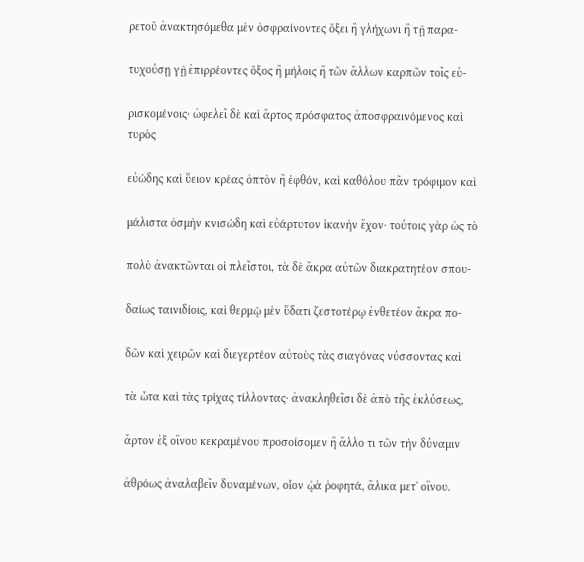ρετοῦ ἀνακτησόμεθα μὲν ὀσφραίνοντες ὄξει ἢ γλήχωνι ἢ τῇ παρα-

τυχούσῃ γῇ ἐπιρρέοντες ὄξος ἢ μήλοις ἢ τῶν ἄλλων καρπῶν τοῖς εὑ-

ρισκομένοις· ὠφελεῖ δὲ καὶ ἄρτος πρόσφατος ἀποσφραινόμενος καὶ τυρὸς

εὐώδης καὶ ὕειον κρέας ὀπτὸν ἢ ἑφθόν, καὶ καθόλου πᾶν τρόφιμον καὶ

μάλιστα ὀσμὴν κνισώδη καὶ εὐάρτυτον ἱκανὴν ἔχον· τούτοις γὰρ ὡς τὸ

πολὺ ἀνακτῶνται οἱ πλεῖστοι, τὰ δὲ ἄκρα αὐτῶν διακρατητέον σπου-

δαίως ταινιδίοις, καὶ θερμῷ μὲν ὕδατι ζεστοτέρῳ ἐνθετέον ἄκρα πο-

δῶν καὶ χειρῶν καὶ διεγερτέον αὐτοὺς τὰς σιαγόνας νύσσοντας καὶ

τὰ ὦτα καὶ τὰς τρίχας τίλλοντας· ἀνακληθεῖσι δὲ ἀπὸ τῆς ἐκλύσεως,

ἄρτον ἐξ οἴνου κεκραμένου προσοίσομεν ἢ ἄλλο τι τῶν τὴν δύναμιν

ἀθρόως ἀναλαβεῖν δυναμένων, οἷον ᾠὰ ῥοφητά, ἄλικα μετ' οἴνου.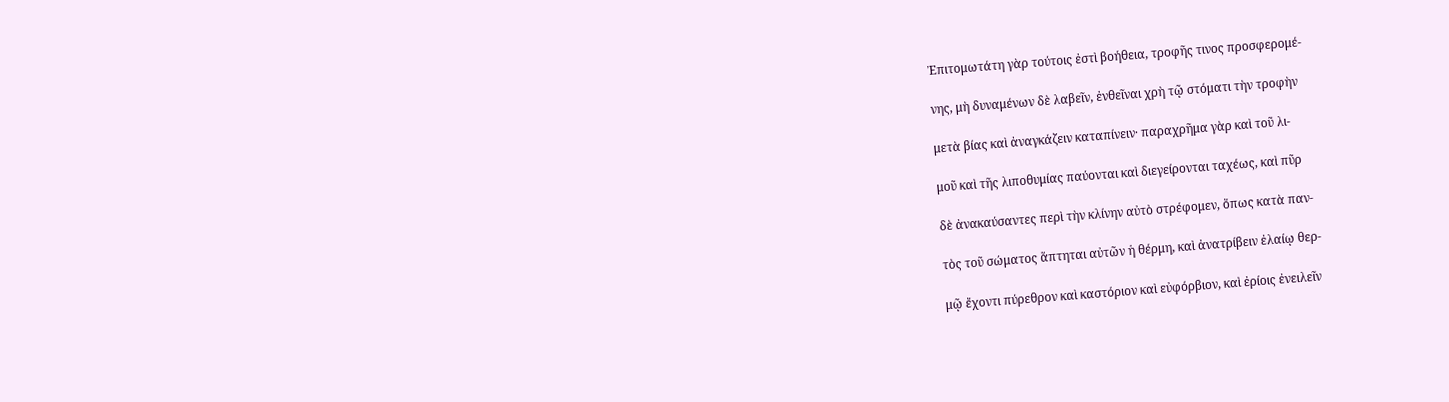Ἐπιτομωτάτη γὰρ τούτοις ἐστὶ βοήθεια, τροφῆς τινος προσφερομέ-

νης, μὴ δυναμένων δὲ λαβεῖν, ἐνθεῖναι χρὴ τῷ στόματι τὴν τροφὴν

μετὰ βίας καὶ ἀναγκάζειν καταπίνειν· παραχρῆμα γὰρ καὶ τοῦ λι-

μοῦ καὶ τῆς λιποθυμίας παύονται καὶ διεγείρονται ταχέως, καὶ πῦρ

δὲ ἀνακαύσαντες περὶ τὴν κλίνην αὐτὸ στρέφομεν, ὅπως κατὰ παν-

τὸς τοῦ σώματος ἅπτηται αὐτῶν ἡ θέρμη, καὶ ἀνατρίβειν ἐλαίῳ θερ-

μῷ ἔχοντι πύρεθρον καὶ καστόριον καὶ εὐφόρβιον, καὶ ἐρίοις ἐνειλεῖν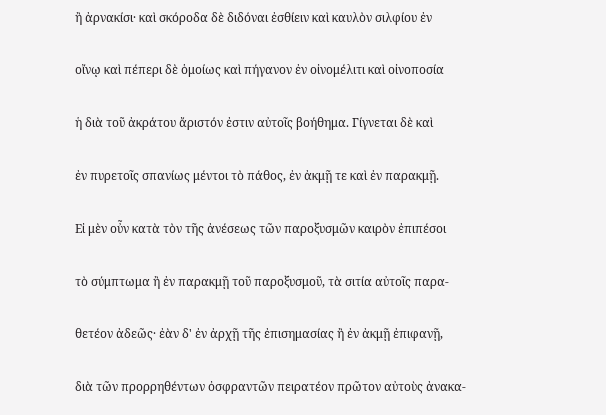ἢ ἀρνακίσι· καὶ σκόροδα δὲ διδόναι ἐσθίειν καὶ καυλὸν σιλφίου ἐν

οἴνῳ καὶ πέπερι δὲ ὁμοίως καὶ πήγανον ἐν οἰνομέλιτι καὶ οἰνοποσία

ἡ διὰ τοῦ ἀκράτου ἄριστόν ἐστιν αὐτοῖς βοήθημα. Γίγνεται δὲ καὶ

ἐν πυρετοῖς σπανίως μέντοι τὸ πάθος, ἐν ἀκμῇ τε καὶ ἐν παρακμῇ.

Εἰ μὲν οὖν κατὰ τὸν τῆς ἀνέσεως τῶν παροξυσμῶν καιρὸν ἐπιπέσοι

τὸ σύμπτωμα ἢ ἐν παρακμῇ τοῦ παροξυσμοῦ, τὰ σιτία αὐτοῖς παρα-

θετέον ἀδεῶς· ἐὰν δ' ἐν ἀρχῇ τῆς ἐπισημασίας ἢ ἐν ἀκμῇ ἐπιφανῇ,

διὰ τῶν προρρηθέντων ὀσφραντῶν πειρατέον πρῶτον αὐτοὺς ἀνακα-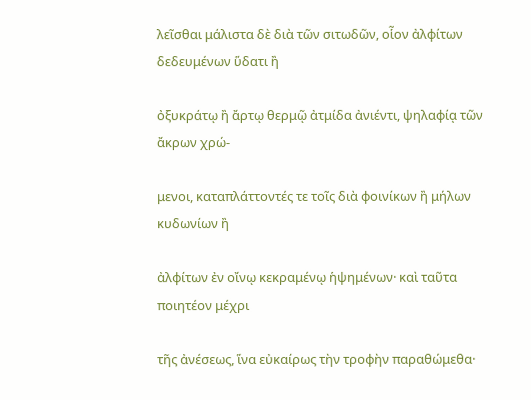λεῖσθαι μάλιστα δὲ διὰ τῶν σιτωδῶν, οἷον ἀλφίτων δεδευμένων ὕδατι ἢ

ὀξυκράτῳ ἢ ἄρτῳ θερμῷ ἀτμίδα ἀνιέντι, ψηλαφίᾳ τῶν ἄκρων χρώ-

μενοι, καταπλάττοντές τε τοῖς διὰ φοινίκων ἢ μήλων κυδωνίων ἢ

ἀλφίτων ἐν οἴνῳ κεκραμένῳ ἡψημένων· καὶ ταῦτα ποιητέον μέχρι

τῆς ἀνέσεως, ἵνα εὐκαίρως τὴν τροφὴν παραθώμεθα·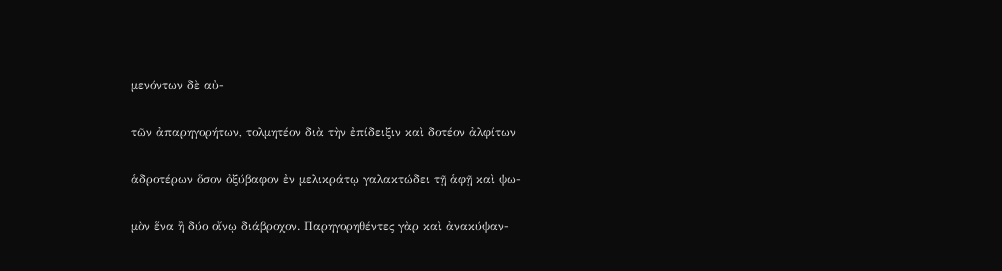μενόντων δὲ αὐ-

τῶν ἀπαρηγορήτων, τολμητέον διὰ τὴν ἐπίδειξιν καὶ δοτέον ἀλφίτων

ἁδροτέρων ὅσον ὀξύβαφον ἐν μελικράτῳ γαλακτώδει τῇ ἁφῇ καὶ ψω-

μὸν ἕνα ἢ δύο οἴνῳ διάβροχον. Παρηγορηθέντες γὰρ καὶ ἀνακύψαν-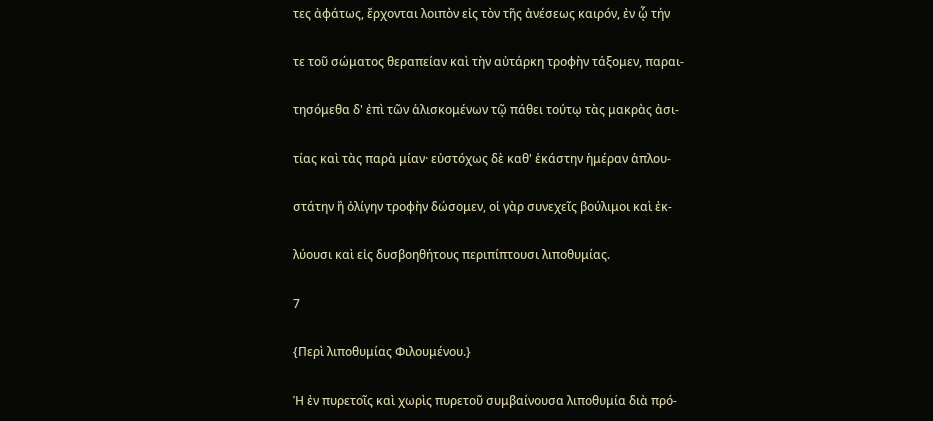τες ἀφάτως, ἔρχονται λοιπὸν εἰς τὸν τῆς ἀνέσεως καιρόν, ἐν ᾧ τήν

τε τοῦ σώματος θεραπείαν καὶ τὴν αὐτάρκη τροφὴν τάξομεν, παραι-

τησόμεθα δ' ἐπὶ τῶν ἁλισκομένων τῷ πάθει τούτῳ τὰς μακρὰς ἀσι-

τίας καὶ τὰς παρὰ μίαν· εὐστόχως δὲ καθ' ἑκάστην ἡμέραν ἁπλου-

στάτην ἢ ὀλίγην τροφὴν δώσομεν, οἱ γὰρ συνεχεῖς βούλιμοι καὶ ἐκ-

λύουσι καὶ εἰς δυσβοηθήτους περιπίπτουσι λιποθυμίας.

7

{Περὶ λιποθυμίας Φιλουμένου.}

Ἡ ἐν πυρετοῖς καὶ χωρὶς πυρετοῦ συμβαίνουσα λιποθυμία διὰ πρό-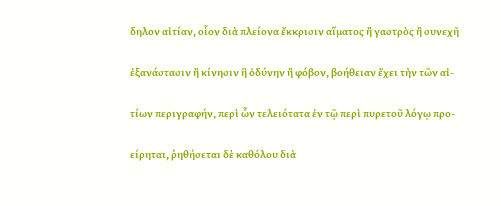δηλον αἰτίαν, οἷον διὰ πλείονα ἔκκρισιν αἵματος ἢ γαστρὸς ἢ συνεχῆ

ἐξανάστασιν ἢ κίνησιν ἣ ὀδύνην ἢ φόβον, βοήθειαν ἔχει τὴν τῶν αἰ-

τίων περιγραφήν, περὶ ὧν τελειότατα ἐν τῷ περὶ πυρετοῦ λόγῳ προ-

είρηται, ῥηθήσεται δὲ καθόλου διὰ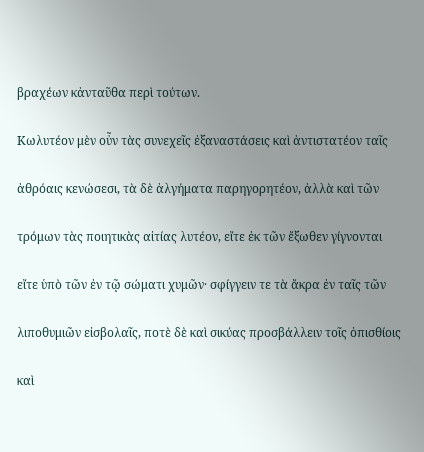βραχέων κἀνταῦθα περὶ τούτων.

Κωλυτέον μὲν οὖν τὰς συνεχεῖς ἐξαναστάσεις καὶ ἀντιστατέον ταῖς

ἀθρόαις κενώσεσι, τὰ δὲ ἀλγήματα παρηγορητέον, ἀλλὰ καὶ τῶν

τρόμων τὰς ποιητικὰς αἰτίας λυτέον, εἴτε ἐκ τῶν ἔξωθεν γίγνονται

εἴτε ὑπὸ τῶν ἐν τῷ σώματι χυμῶν· σφίγγειν τε τὰ ἄκρα ἐν ταῖς τῶν

λιποθυμιῶν εἰσβολαῖς, ποτὲ δὲ καὶ σικύας προσβάλλειν τοῖς ὀπισθίοις

καὶ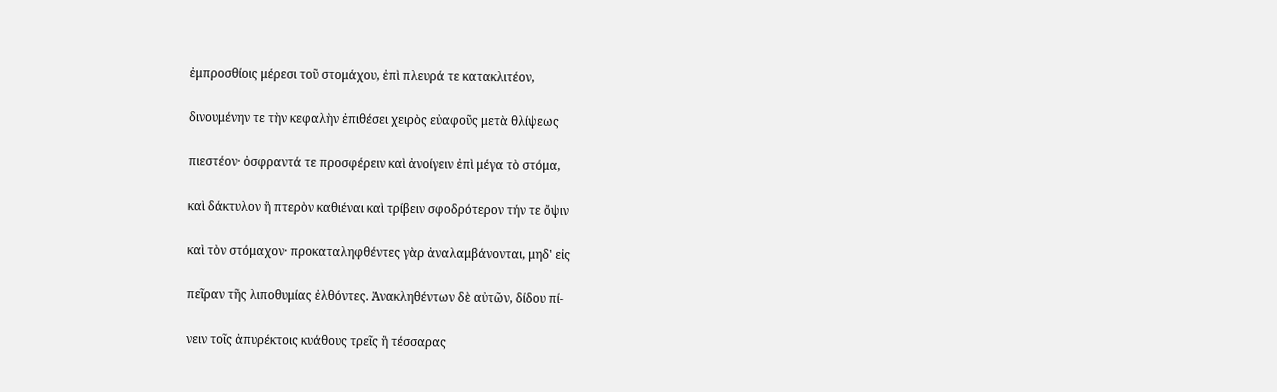ἐμπροσθίοις μέρεσι τοῦ στομάχου, ἐπὶ πλευρά τε κατακλιτέον,

δινουμένην τε τὴν κεφαλὴν ἐπιθέσει χειρὸς εὐαφοῦς μετὰ θλίψεως

πιεστέον· ὀσφραντά τε προσφέρειν καὶ ἀνοίγειν ἐπὶ μέγα τὸ στόμα,

καὶ δάκτυλον ἢ πτερὸν καθιέναι καὶ τρίβειν σφοδρότερον τήν τε ὄψιν

καὶ τὸν στόμαχον· προκαταληφθέντες γὰρ ἀναλαμβάνονται, μηδ' εἰς

πεῖραν τῆς λιποθυμίας ἐλθόντες. Ἀνακληθέντων δὲ αὐτῶν, δίδου πί-

νειν τοῖς ἀπυρέκτοις κυάθους τρεῖς ἢ τέσσαρας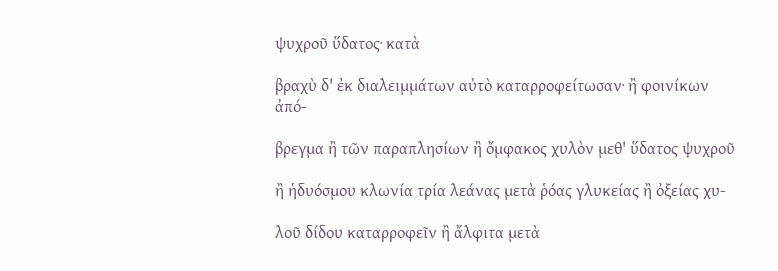ψυχροῦ ὕδατος· κατὰ

βραχὺ δ' ἐκ διαλειμμάτων αὐτὸ καταρροφείτωσαν· ἢ φοινίκων ἀπό-

βρεγμα ἢ τῶν παραπλησίων ἢ ὄμφακος χυλὸν μεθ' ὕδατος ψυχροῦ

ἢ ἡδυόσμου κλωνία τρία λεάνας μετὰ ῥόας γλυκείας ἢ ὀξείας χυ-

λοῦ δίδου καταρροφεῖν ἢ ἄλφιτα μετὰ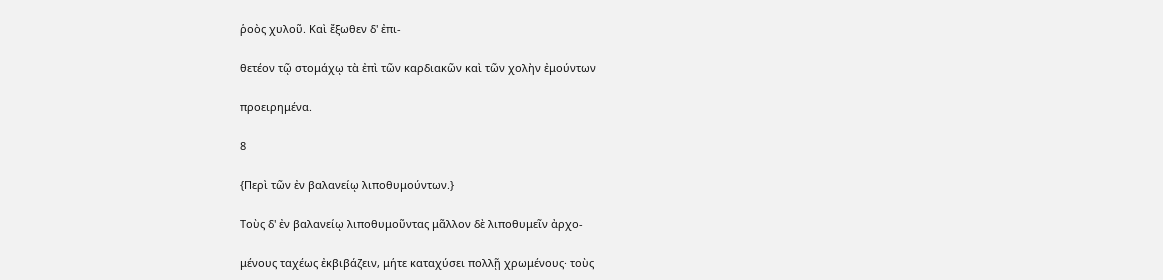ῥοὸς χυλοῦ. Καὶ ἔξωθεν δ' ἐπι-

θετέον τῷ στομάχῳ τὰ ἐπὶ τῶν καρδιακῶν καὶ τῶν χολὴν ἐμούντων

προειρημένα.

8

{Περὶ τῶν ἐν βαλανείῳ λιποθυμούντων.}

Τοὺς δ' ἐν βαλανείῳ λιποθυμοῦντας μᾶλλον δὲ λιποθυμεῖν ἀρχο-

μένους ταχέως ἐκβιβάζειν, μήτε καταχύσει πολλῇ χρωμένους· τοὺς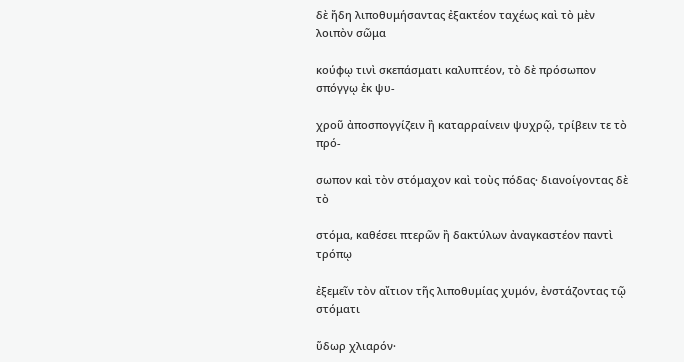δὲ ἤδη λιποθυμήσαντας ἐξακτέον ταχέως καὶ τὸ μὲν λοιπὸν σῶμα

κούφῳ τινὶ σκεπάσματι καλυπτέον, τὸ δὲ πρόσωπον σπόγγῳ ἐκ ψυ-

χροῦ ἀποσπογγίζειν ἢ καταρραίνειν ψυχρῷ, τρίβειν τε τὸ πρό-

σωπον καὶ τὸν στόμαχον καὶ τοὺς πόδας· διανοίγοντας δὲ τὸ

στόμα, καθέσει πτερῶν ἢ δακτύλων ἀναγκαστέον παντὶ τρόπῳ

ἐξεμεῖν τὸν αἴτιον τῆς λιποθυμίας χυμόν, ἐνστάζοντας τῷ στόματι

ὕδωρ χλιαρόν·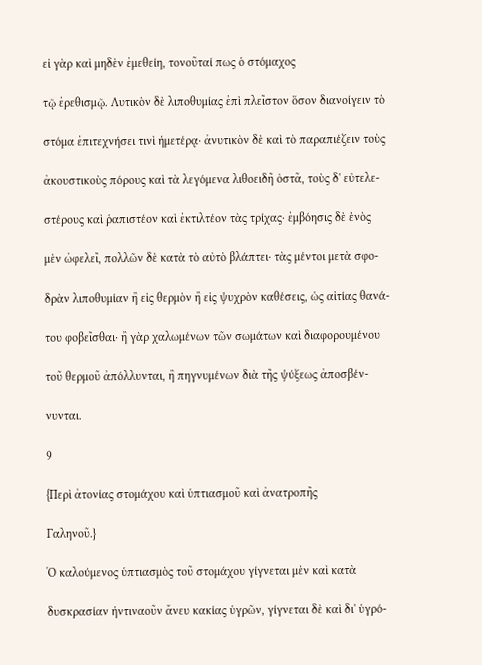εἰ γὰρ καὶ μηδὲν ἐμεθείη, τονοῦταί πως ὁ στόμαχος

τῷ ἐρεθισμῷ. Λυτικὸν δὲ λιποθυμίας ἐπὶ πλεῖστον ὅσον διανοίγειν τὸ

στόμα ἐπιτεχνήσει τινὶ ἡμετέρᾳ· ἀνυτικὸν δὲ καὶ τὸ παραπιέζειν τοὺς

ἀκουστικοὺς πόρους καὶ τὰ λεγόμενα λιθοειδῆ ὀστᾶ, τοὺς δ' εὐτελε-

στέρους καὶ ῥαπιστέον καὶ ἐκτιλτέον τὰς τρίχας· ἐμβόησις δὲ ἑνὸς

μὲν ὠφελεῖ, πολλῶν δὲ κατὰ τὸ αὐτὸ βλάπτει· τὰς μέντοι μετὰ σφο-

δρὰν λιποθυμίαν ἢ εἰς θερμὸν ἢ εἰς ψυχρὸν καθέσεις, ὡς αἰτίας θανά-

του φοβεῖσθαι· ἢ γὰρ χαλωμένων τῶν σωμάτων καὶ διαφορουμένου

τοῦ θερμοῦ ἀπόλλυνται, ἢ πηγνυμένων διὰ τῆς ψύξεως ἀποσβέν-

νυνται.

9

{Περὶ ἀτονίας στομάχου καὶ ὑπτιασμοῦ καὶ ἀνατροπῆς

Γαληνοῦ.}

Ὁ καλούμενος ὑπτιασμὸς τοῦ στομάχου γίγνεται μὲν καὶ κατὰ

δυσκρασίαν ἡντιναοῦν ἄνευ κακίας ὑγρῶν, γίγνεται δὲ καὶ δι' ὑγρό-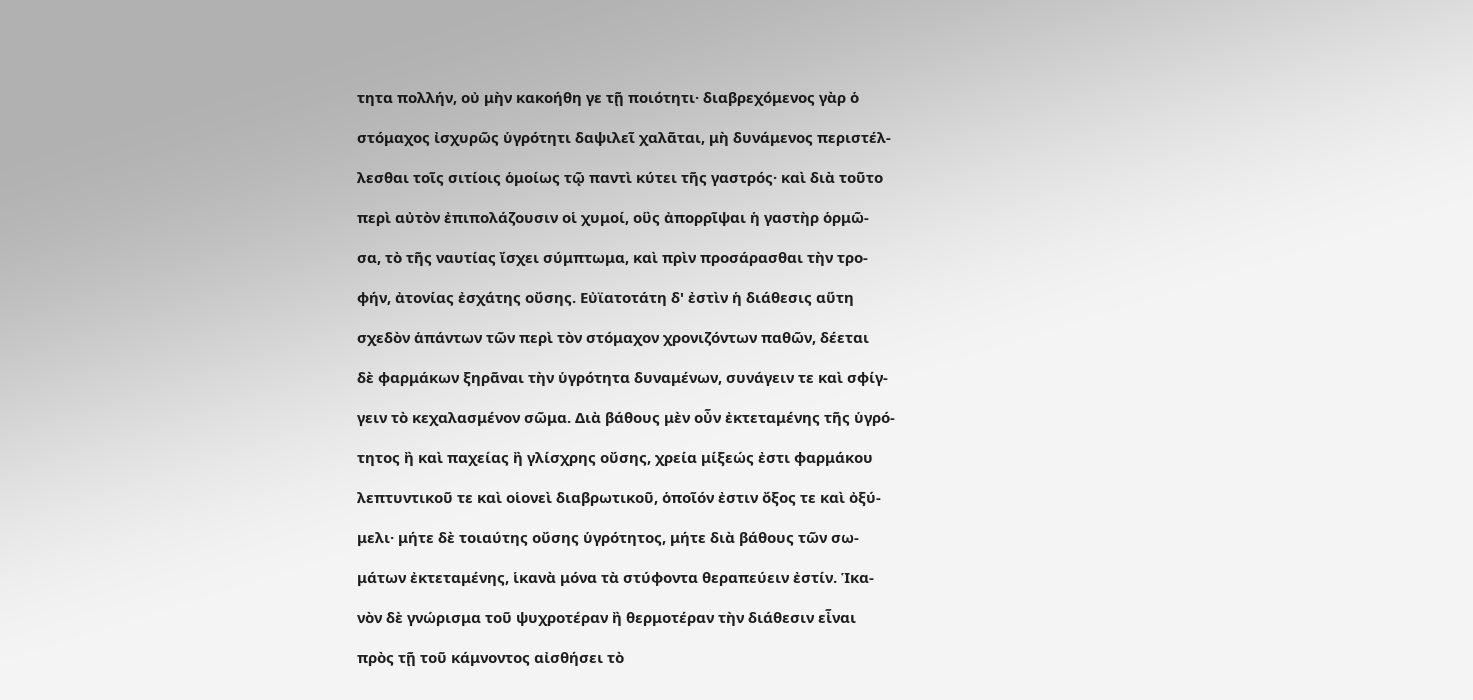τητα πολλήν, οὐ μὴν κακοήθη γε τῇ ποιότητι· διαβρεχόμενος γὰρ ὁ

στόμαχος ἰσχυρῶς ὑγρότητι δαψιλεῖ χαλᾶται, μὴ δυνάμενος περιστέλ-

λεσθαι τοῖς σιτίοις ὁμοίως τῷ παντὶ κύτει τῆς γαστρός· καὶ διὰ τοῦτο

περὶ αὐτὸν ἐπιπολάζουσιν οἱ χυμοί, οὓς ἀπορρῖψαι ἡ γαστὴρ ὁρμῶ-

σα, τὸ τῆς ναυτίας ἴσχει σύμπτωμα, καὶ πρὶν προσάρασθαι τὴν τρο-

φήν, ἀτονίας ἐσχάτης οὔσης. Εὐϊατοτάτη δ' ἐστὶν ἡ διάθεσις αὕτη

σχεδὸν ἁπάντων τῶν περὶ τὸν στόμαχον χρονιζόντων παθῶν, δέεται

δὲ φαρμάκων ξηρᾶναι τὴν ὑγρότητα δυναμένων, συνάγειν τε καὶ σφίγ-

γειν τὸ κεχαλασμένον σῶμα. Διὰ βάθους μὲν οὖν ἐκτεταμένης τῆς ὑγρό-

τητος ἢ καὶ παχείας ἢ γλίσχρης οὔσης, χρεία μίξεώς ἐστι φαρμάκου

λεπτυντικοῦ τε καὶ οἱονεὶ διαβρωτικοῦ, ὁποῖόν ἐστιν ὄξος τε καὶ ὀξύ-

μελι· μήτε δὲ τοιαύτης οὔσης ὑγρότητος, μήτε διὰ βάθους τῶν σω-

μάτων ἐκτεταμένης, ἱκανὰ μόνα τὰ στύφοντα θεραπεύειν ἐστίν. Ἱκα-

νὸν δὲ γνώρισμα τοῦ ψυχροτέραν ἢ θερμοτέραν τὴν διάθεσιν εἶναι

πρὸς τῇ τοῦ κάμνοντος αἰσθήσει τὸ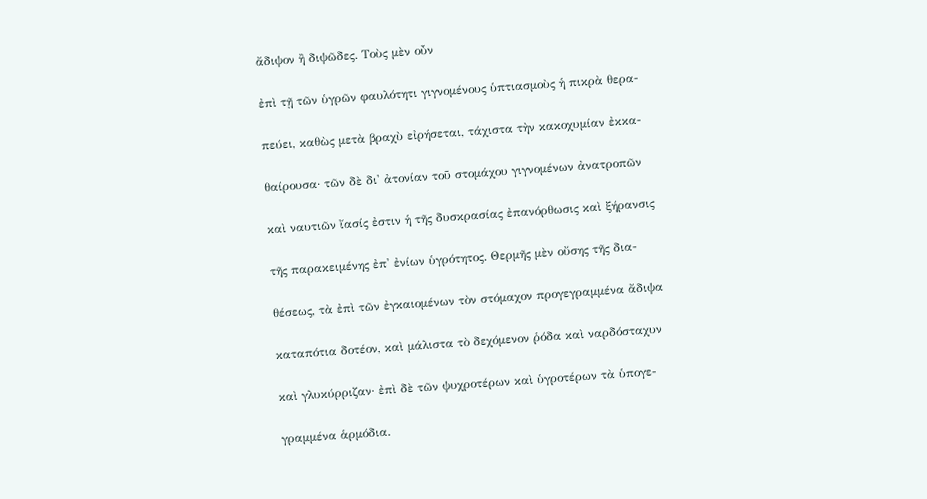ἄδιψον ἢ διψῶδες. Τοὺς μὲν οὖν

ἐπὶ τῇ τῶν ὑγρῶν φαυλότητι γιγνομένους ὑπτιασμοὺς ἡ πικρὰ θερα-

πεύει, καθὼς μετὰ βραχὺ εἰρήσεται, τάχιστα τὴν κακοχυμίαν ἐκκα-

θαίρουσα· τῶν δὲ δι' ἀτονίαν τοῦ στομάχου γιγνομένων ἀνατροπῶν

καὶ ναυτιῶν ἴασίς ἐστιν ἡ τῆς δυσκρασίας ἐπανόρθωσις καὶ ξήρανσις

τῆς παρακειμένης ἐπ' ἐνίων ὑγρότητος. Θερμῆς μὲν οὔσης τῆς δια-

θέσεως, τὰ ἐπὶ τῶν ἐγκαιομένων τὸν στόμαχον προγεγραμμένα ἄδιψα

καταπότια δοτέον, καὶ μάλιστα τὸ δεχόμενον ῥόδα καὶ ναρδόσταχυν

καὶ γλυκύρριζαν· ἐπὶ δὲ τῶν ψυχροτέρων καὶ ὑγροτέρων τὰ ὑπογε-

γραμμένα ἁρμόδια.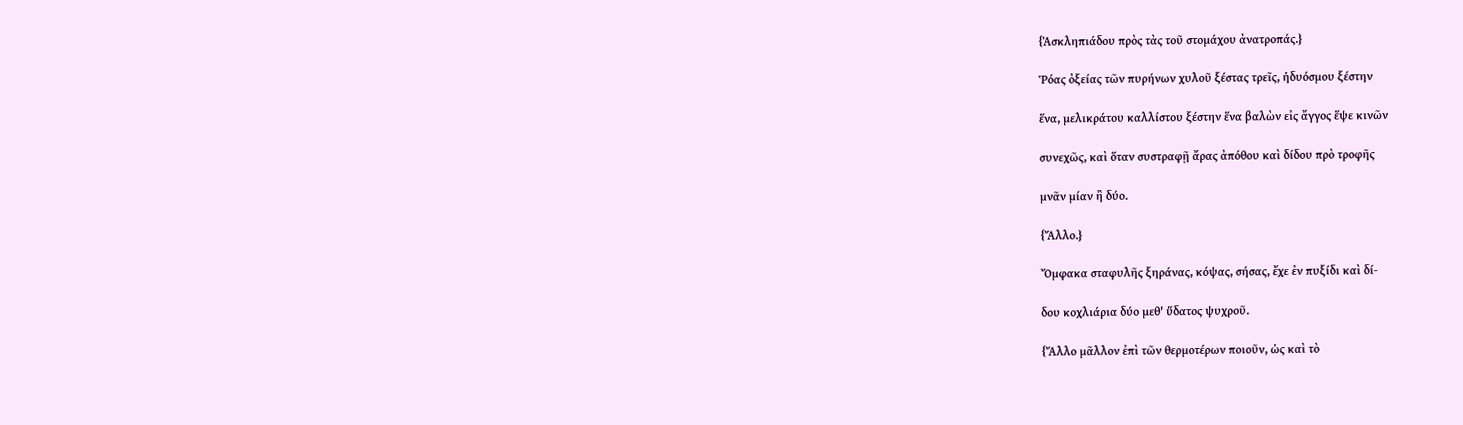{Ἀσκληπιάδου πρὸς τὰς τοῦ στομάχου ἀνατροπάς.}

Ῥόας ὀξείας τῶν πυρήνων χυλοῦ ξέστας τρεῖς, ἡδυόσμου ξέστην

ἕνα, μελικράτου καλλίστου ξέστην ἕνα βαλὼν εἰς ἄγγος ἕψε κινῶν

συνεχῶς, καὶ ὅταν συστραφῇ ἄρας ἀπόθου καὶ δίδου πρὸ τροφῆς

μνᾶν μίαν ἢ δύο.

{Ἄλλο.}

Ὄμφακα σταφυλῆς ξηράνας, κόψας, σήσας, ἔχε ἐν πυξίδι καὶ δί-

δου κοχλιάρια δύο μεθ' ὕδατος ψυχροῦ.

{Ἄλλο μᾶλλον ἐπὶ τῶν θερμοτέρων ποιοῦν, ὡς καὶ τὸ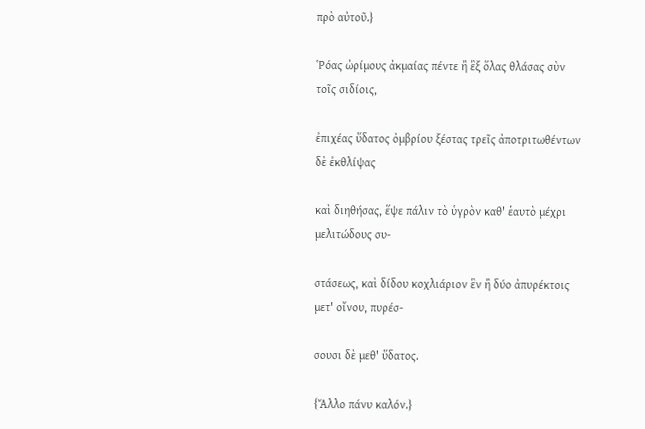πρὸ αὐτοῦ.}

Ῥόας ὠρίμους ἀκμαίας πέντε ἢ ἓξ ὅλας θλάσας σὺν τοῖς σιδίοις,

ἐπιχέας ὕδατος ὀμβρίου ξέστας τρεῖς ἀποτριτωθέντων δὲ ἐκθλίψας

καὶ διηθήσας, ἕψε πάλιν τὸ ὑγρὸν καθ' ἑαυτὸ μέχρι μελιτώδους συ-

στάσεως, καὶ δίδου κοχλιάριον ἓν ἢ δύο ἀπυρέκτοις μετ' οἴνου, πυρέσ-

σουσι δὲ μεθ' ὕδατος.

{Ἄλλο πάνυ καλόν.}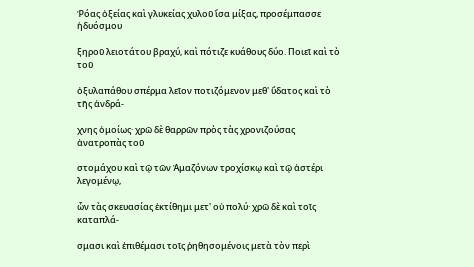Ῥόας ὀξείας καὶ γλυκείας χυλοῦ ἴσα μίξας, προσέμπασσε ἡδυόσμου

ξηροῦ λειοτάτου βραχύ, καὶ πότιζε κυάθους δύο. Ποιεῖ καὶ τὸ τοῦ

ὀξυλαπάθου σπέρμα λεῖον ποτιζόμενον μεθ' ὕδατος καὶ τὸ τῆς ἀνδρά-

χνης ὁμοίως· χρῶ δὲ θαρρῶν πρὸς τὰς χρονιζούσας ἀνατροπὰς τοῦ

στομάχου καὶ τῷ τῶν Ἀμαζόνων τροχίσκῳ καὶ τῷ ἀστέρι λεγομένῳ,

ὧν τὰς σκευασίας ἐκτίθημι μετ' οὐ πολύ· χρῶ δὲ καὶ τοῖς καταπλά-

σμασι καὶ ἐπιθέμασι τοῖς ῥηθησομένοις μετὰ τὸν περὶ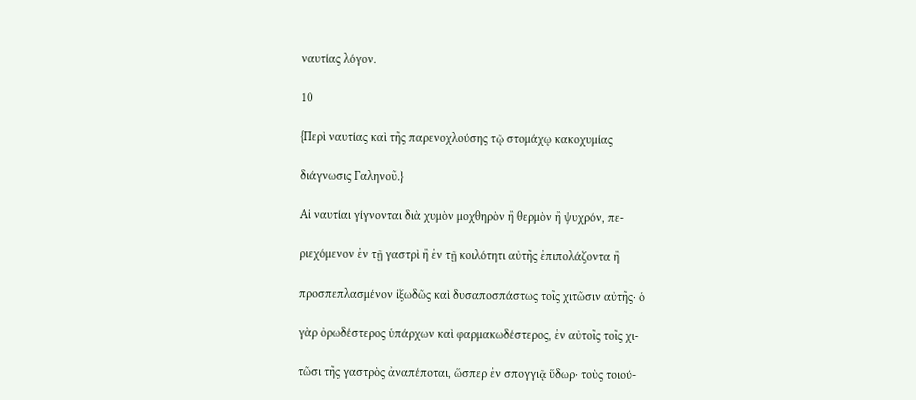ναυτίας λόγον.

10

{Περὶ ναυτίας καὶ τῆς παρενοχλούσης τῷ στομάχῳ κακοχυμίας

διάγνωσις Γαληνοῦ.}

Αἱ ναυτίαι γίγνονται διὰ χυμὸν μοχθηρὸν ἢ θερμὸν ἢ ψυχρόν, πε-

ριεχόμενον ἐν τῇ γαστρὶ ἢ ἐν τῇ κοιλότητι αὐτῆς ἐπιπολάζοντα ἢ

προσπεπλασμένον ἰξωδῶς καὶ δυσαποσπάστως τοῖς χιτῶσιν αὐτῆς· ὁ

γὰρ ὀρωδέστερος ὑπάρχων καὶ φαρμακωδέστερος, ἐν αὐτοῖς τοῖς χι-

τῶσι τῆς γαστρὸς ἀναπέποται, ὥσπερ ἐν σπογγιᾷ ὕδωρ· τοὺς τοιού-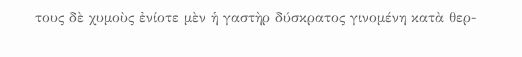τους δὲ χυμοὺς ἐνίοτε μὲν ἡ γαστὴρ δύσκρατος γινομένη κατὰ θερ-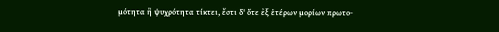μότητα ἢ ψυχρότητα τίκτει, ἔστι δ' ὅτε ἐξ ἑτέρων μορίων πρωτο-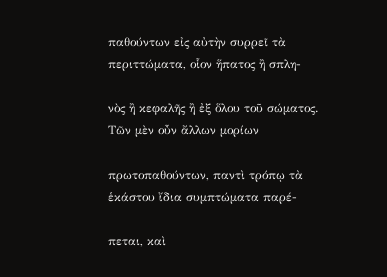παθούντων εἰς αὐτὴν συρρεῖ τὰ περιττώματα, οἷον ἥπατος ἢ σπλη-

νὸς ἢ κεφαλῆς ἢ ἐξ ὅλου τοῦ σώματος. Τῶν μὲν οὖν ἄλλων μορίων

πρωτοπαθούντων, παντὶ τρόπῳ τὰ ἑκάστου ἴδια συμπτώματα παρέ-

πεται, καὶ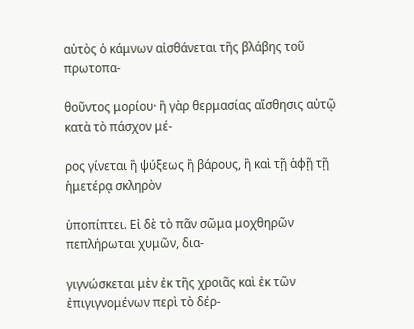αὐτὸς ὁ κάμνων αἰσθάνεται τῆς βλάβης τοῦ πρωτοπα-

θοῦντος μορίου· ἢ γὰρ θερμασίας αἴσθησις αὐτῷ κατὰ τὸ πάσχον μέ-

ρος γίνεται ἢ ψύξεως ἢ βάρους, ἢ καὶ τῇ ἁφῇ τῇ ἡμετέρᾳ σκληρὸν

ὑποπίπτει. Εἰ δὲ τὸ πᾶν σῶμα μοχθηρῶν πεπλήρωται χυμῶν, δια-

γιγνώσκεται μὲν ἐκ τῆς χροιᾶς καὶ ἐκ τῶν ἐπιγιγνομένων περὶ τὸ δέρ-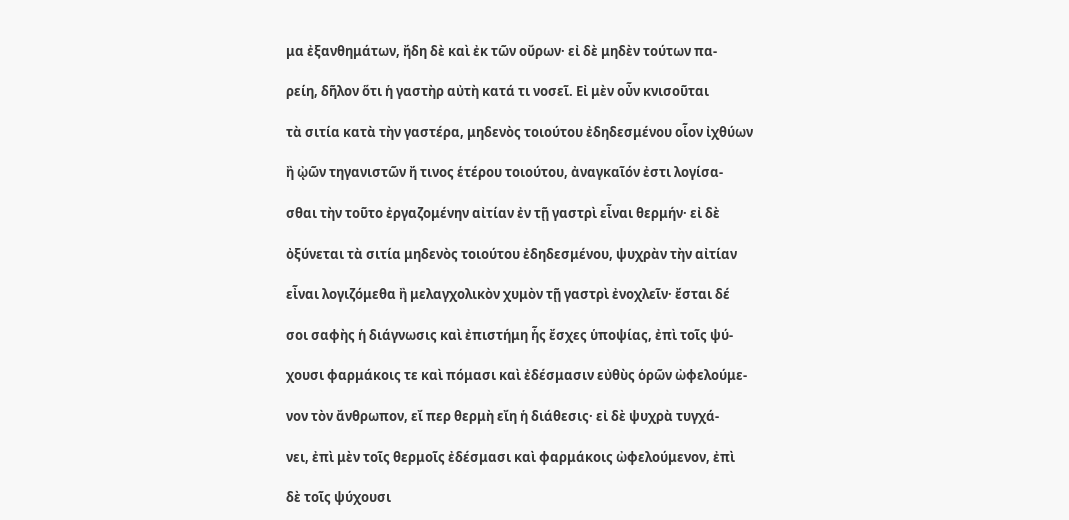μα ἐξανθημάτων, ἤδη δὲ καὶ ἐκ τῶν οὔρων· εἰ δὲ μηδὲν τούτων πα-

ρείη, δῆλον ὅτι ἡ γαστὴρ αὐτὴ κατά τι νοσεῖ. Εἰ μὲν οὖν κνισοῦται

τὰ σιτία κατὰ τὴν γαστέρα, μηδενὸς τοιούτου ἐδηδεσμένου οἷον ἰχθύων

ἢ ᾠῶν τηγανιστῶν ἤ τινος ἑτέρου τοιούτου, ἀναγκαῖόν ἐστι λογίσα-

σθαι τὴν τοῦτο ἐργαζομένην αἰτίαν ἐν τῇ γαστρὶ εἶναι θερμήν· εἰ δὲ

ὀξύνεται τὰ σιτία μηδενὸς τοιούτου ἐδηδεσμένου, ψυχρὰν τὴν αἰτίαν

εἶναι λογιζόμεθα ἢ μελαγχολικὸν χυμὸν τῇ γαστρὶ ἐνοχλεῖν· ἔσται δέ

σοι σαφὴς ἡ διάγνωσις καὶ ἐπιστήμη ἧς ἔσχες ὑποψίας, ἐπὶ τοῖς ψύ-

χουσι φαρμάκοις τε καὶ πόμασι καὶ ἐδέσμασιν εὐθὺς ὁρῶν ὠφελούμε-

νον τὸν ἄνθρωπον, εἴ περ θερμὴ εἴη ἡ διάθεσις· εἰ δὲ ψυχρὰ τυγχά-

νει, ἐπὶ μὲν τοῖς θερμοῖς ἐδέσμασι καὶ φαρμάκοις ὠφελούμενον, ἐπὶ

δὲ τοῖς ψύχουσι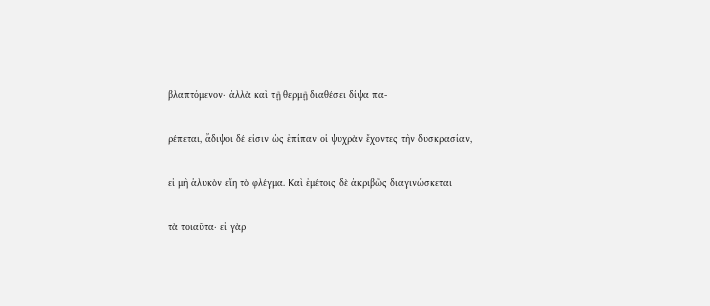βλαπτόμενον· ἀλλὰ καὶ τῇ θερμῇ διαθέσει δίψα πα-

ρέπεται, ἄδιψοι δέ εἰσιν ὡς ἐπίπαν οἱ ψυχρὰν ἔχοντες τὴν δυσκρασίαν,

εἰ μὴ ἁλυκὸν εἴη τὸ φλέγμα. Καὶ ἐμέτοις δὲ ἀκριβῶς διαγινώσκεται

τὰ τοιαῦτα· εἰ γὰρ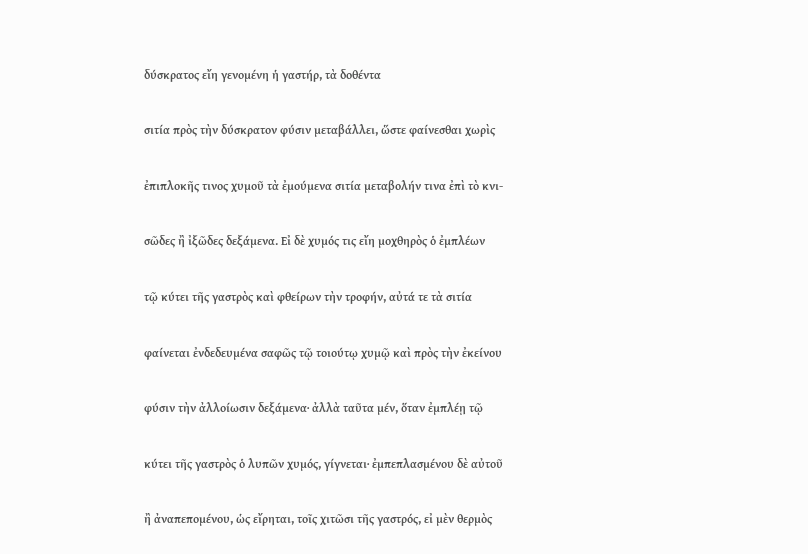δύσκρατος εἴη γενομένη ἡ γαστήρ, τὰ δοθέντα

σιτία πρὸς τὴν δύσκρατον φύσιν μεταβάλλει, ὥστε φαίνεσθαι χωρὶς

ἐπιπλοκῆς τινος χυμοῦ τὰ ἐμούμενα σιτία μεταβολήν τινα ἐπὶ τὸ κνι-

σῶδες ἢ ἰξῶδες δεξάμενα. Εἰ δὲ χυμός τις εἴη μοχθηρὸς ὁ ἐμπλέων

τῷ κύτει τῆς γαστρὸς καὶ φθείρων τὴν τροφήν, αὐτά τε τὰ σιτία

φαίνεται ἐνδεδευμένα σαφῶς τῷ τοιούτῳ χυμῷ καὶ πρὸς τὴν ἐκείνου

φύσιν τὴν ἀλλοίωσιν δεξάμενα· ἀλλὰ ταῦτα μέν, ὅταν ἐμπλέῃ τῷ

κύτει τῆς γαστρὸς ὁ λυπῶν χυμός, γίγνεται· ἐμπεπλασμένου δὲ αὐτοῦ

ἢ ἀναπεπομένου, ὡς εἴρηται, τοῖς χιτῶσι τῆς γαστρός, εἰ μὲν θερμὸς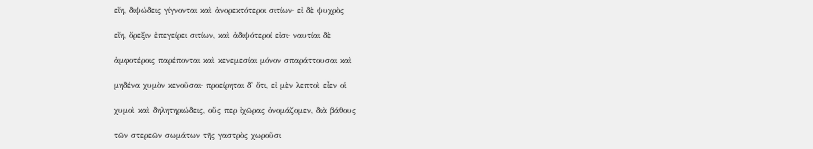εἴη, διψώδεις γίγνονται καὶ ἀνορεκτότεροι σιτίων· εἰ δὲ ψυχρὸς

εἴη, ὄρεξιν ἐπεγείρει σιτίων, καὶ ἀδιψότεροί εἰσι· ναυτίαι δὲ

ἀμφοτέροις παρέπονται καὶ κενεμεσίαι μόνον σπαράττουσαι καὶ

μηδένα χυμὸν κενοῦσαι· προείρηται δ' ὅτι, εἰ μὲν λεπτοὶ εἶεν οἱ

χυμοὶ καὶ δηλητηριώδεις, οὕς περ ἰχῶρας ὀνομάζομεν, διὰ βάθους

τῶν στερεῶν σωμάτων τῆς γαστρὸς χωροῦσι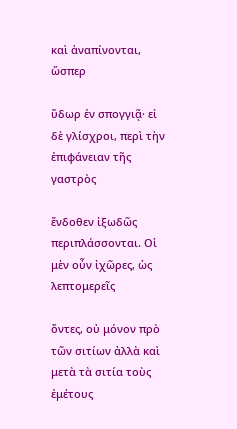καὶ ἀναπίνονται, ὥσπερ

ὕδωρ ἐν σπογγιᾷ· εἰ δὲ γλίσχροι, περὶ τὴν ἐπιφάνειαν τῆς γαστρὸς

ἔνδοθεν ἰξωδῶς περιπλάσσονται. Οἱ μὲν οὖν ἰχῶρες, ὡς λεπτομερεῖς

ὄντες, οὐ μόνον πρὸ τῶν σιτίων ἀλλὰ καὶ μετὰ τὰ σιτία τοὺς ἐμέτους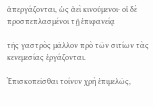ἀπεργάζονται, ὡς ἀεὶ κινούμενοι· οἱ δὲ προσπεπλασμένοι τῇ ἐπιφανείᾳ

τῆς γαστρὸς μᾶλλον πρὸ τῶν σιτίων τὰς κενεμεσίας ἐργάζονται.

Ἐπισκοπεῖσθαι τοίνυν χρὴ ἐπιμελῶς,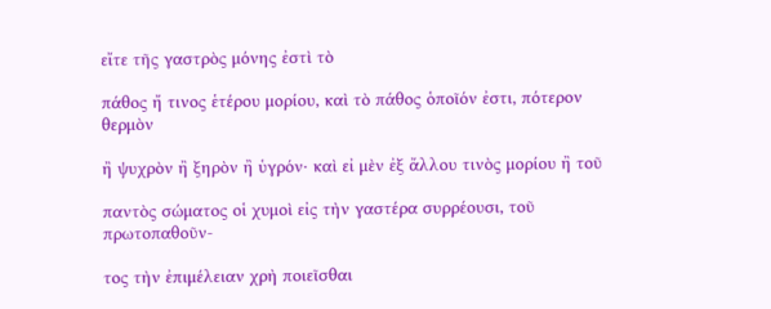εἴτε τῆς γαστρὸς μόνης ἐστὶ τὸ

πάθος ἤ τινος ἑτέρου μορίου, καὶ τὸ πάθος ὁποῖόν ἐστι, πότερον θερμὸν

ἢ ψυχρὸν ἢ ξηρὸν ἢ ὑγρόν· καὶ εἰ μὲν ἐξ ἄλλου τινὸς μορίου ἢ τοῦ

παντὸς σώματος οἱ χυμοὶ εἰς τὴν γαστέρα συρρέουσι, τοῦ πρωτοπαθοῦν-

τος τὴν ἐπιμέλειαν χρὴ ποιεῖσθαι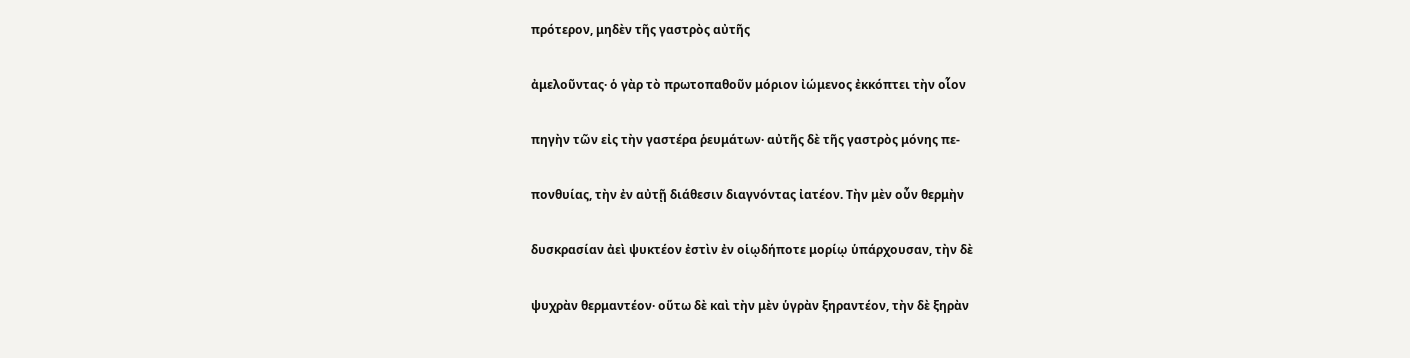πρότερον, μηδὲν τῆς γαστρὸς αὐτῆς

ἀμελοῦντας· ὁ γὰρ τὸ πρωτοπαθοῦν μόριον ἰώμενος ἐκκόπτει τὴν οἷον

πηγὴν τῶν εἰς τὴν γαστέρα ῥευμάτων· αὐτῆς δὲ τῆς γαστρὸς μόνης πε-

πονθυίας, τὴν ἐν αὐτῇ διάθεσιν διαγνόντας ἰατέον. Τὴν μὲν οὖν θερμὴν

δυσκρασίαν ἀεὶ ψυκτέον ἐστὶν ἐν οἱῳδήποτε μορίῳ ὑπάρχουσαν, τὴν δὲ

ψυχρὰν θερμαντέον· οὕτω δὲ καὶ τὴν μὲν ὑγρὰν ξηραντέον, τὴν δὲ ξηρὰν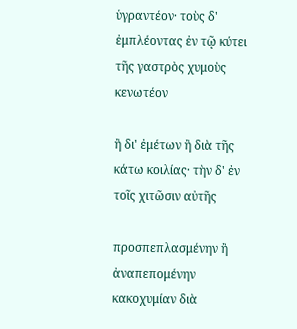ὑγραντέον· τοὺς δ' ἐμπλέοντας ἐν τῷ κύτει τῆς γαστρὸς χυμοὺς κενωτέον

ἢ δι' ἐμέτων ἢ διὰ τῆς κάτω κοιλίας· τὴν δ' ἐν τοῖς χιτῶσιν αὐτῆς

προσπεπλασμένην ἢ ἀναπεπομένην κακοχυμίαν διὰ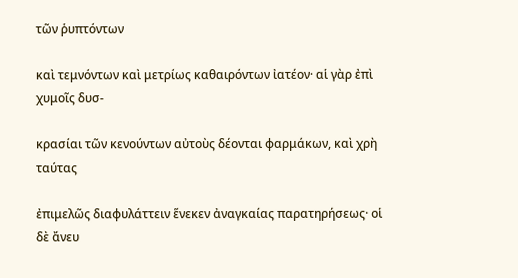τῶν ῥυπτόντων

καὶ τεμνόντων καὶ μετρίως καθαιρόντων ἰατέον· αἱ γὰρ ἐπὶ χυμοῖς δυσ-

κρασίαι τῶν κενούντων αὐτοὺς δέονται φαρμάκων, καὶ χρὴ ταύτας

ἐπιμελῶς διαφυλάττειν ἕνεκεν ἀναγκαίας παρατηρήσεως· οἱ δὲ ἄνευ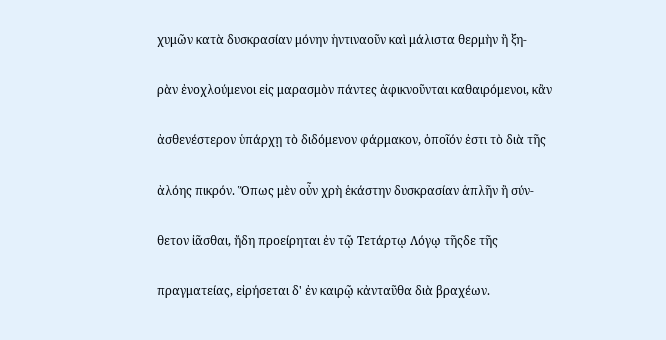χυμῶν κατὰ δυσκρασίαν μόνην ἡντιναοῦν καὶ μάλιστα θερμὴν ἢ ξη-

ρὰν ἐνοχλούμενοι εἰς μαρασμὸν πάντες ἀφικνοῦνται καθαιρόμενοι, κἂν

ἀσθενέστερον ὑπάρχῃ τὸ διδόμενον φάρμακον, ὁποῖόν ἐστι τὸ διὰ τῆς

ἀλόης πικρόν. Ὅπως μὲν οὖν χρὴ ἑκάστην δυσκρασίαν ἁπλῆν ἢ σύν-

θετον ἰᾶσθαι, ἤδη προείρηται ἐν τῷ Τετάρτῳ Λόγῳ τῆςδε τῆς

πραγματείας, εἰρήσεται δ' ἐν καιρῷ κἀνταῦθα διὰ βραχέων.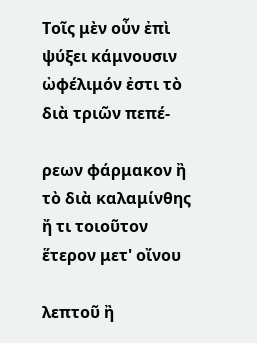Τοῖς μὲν οὖν ἐπὶ ψύξει κάμνουσιν ὠφέλιμόν ἐστι τὸ διὰ τριῶν πεπέ-

ρεων φάρμακον ἢ τὸ διὰ καλαμίνθης ἤ τι τοιοῦτον ἕτερον μετ' οἴνου

λεπτοῦ ἢ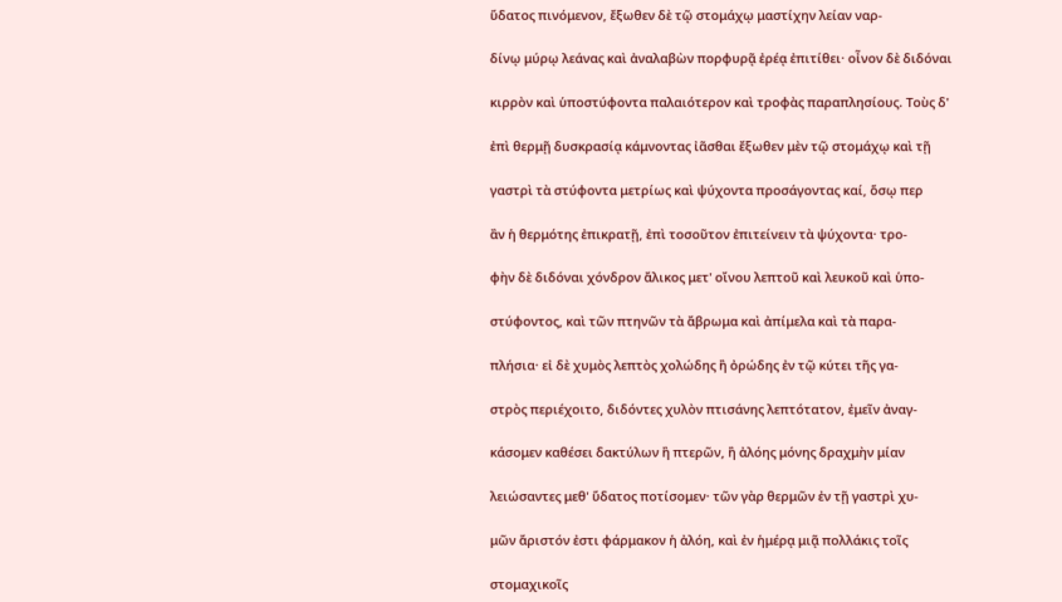ὕδατος πινόμενον, ἔξωθεν δὲ τῷ στομάχῳ μαστίχην λείαν ναρ-

δίνῳ μύρῳ λεάνας καὶ ἀναλαβὼν πορφυρᾷ ἐρέᾳ ἐπιτίθει· οἶνον δὲ διδόναι

κιρρὸν καὶ ὑποστύφοντα παλαιότερον καὶ τροφὰς παραπλησίους. Τοὺς δ'

ἐπὶ θερμῇ δυσκρασίᾳ κάμνοντας ἰᾶσθαι ἔξωθεν μὲν τῷ στομάχῳ καὶ τῇ

γαστρὶ τὰ στύφοντα μετρίως καὶ ψύχοντα προσάγοντας καί, ὅσῳ περ

ἂν ἡ θερμότης ἐπικρατῇ, ἐπὶ τοσοῦτον ἐπιτείνειν τὰ ψύχοντα· τρο-

φὴν δὲ διδόναι χόνδρον ἄλικος μετ' οἴνου λεπτοῦ καὶ λευκοῦ καὶ ὑπο-

στύφοντος, καὶ τῶν πτηνῶν τὰ ἄβρωμα καὶ ἀπίμελα καὶ τὰ παρα-

πλήσια· εἰ δὲ χυμὸς λεπτὸς χολώδης ἢ ὀρώδης ἐν τῷ κύτει τῆς γα-

στρὸς περιέχοιτο, διδόντες χυλὸν πτισάνης λεπτότατον, ἐμεῖν ἀναγ-

κάσομεν καθέσει δακτύλων ἢ πτερῶν, ἢ ἀλόης μόνης δραχμὴν μίαν

λειώσαντες μεθ' ὕδατος ποτίσομεν· τῶν γὰρ θερμῶν ἐν τῇ γαστρὶ χυ-

μῶν ἄριστόν ἐστι φάρμακον ἡ ἀλόη, καὶ ἐν ἡμέρᾳ μιᾷ πολλάκις τοῖς

στομαχικοῖς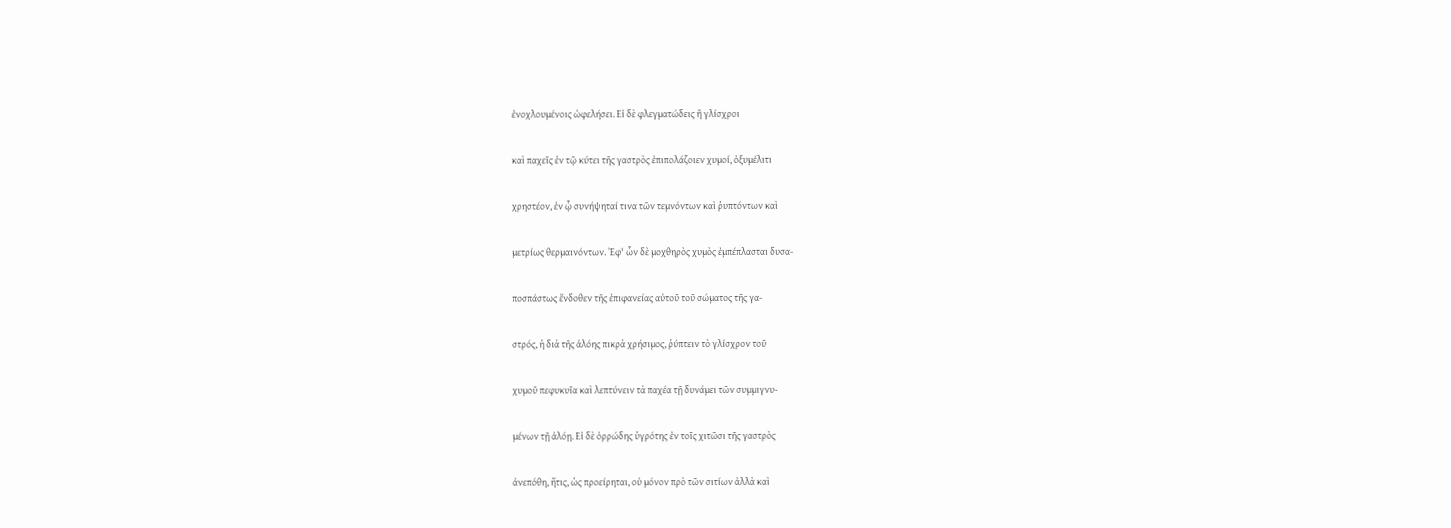ἐνοχλουμένοις ὠφελήσει. Εἰ δὲ φλεγματώδεις ἢ γλίσχροι

καὶ παχεῖς ἐν τῷ κύτει τῆς γαστρὸς ἐπιπολάζοιεν χυμοί, ὀξυμέλιτι

χρηστέον, ἐν ᾧ συνήψηταί τινα τῶν τεμνόντων καὶ ῥυπτόντων καὶ

μετρίως θερμαινόντων. Ἐφ' ὧν δὲ μοχθηρὸς χυμὸς ἐμπέπλασται δυσα-

ποσπάστως ἔνδοθεν τῆς ἐπιφανείας αὐτοῦ τοῦ σώματος τῆς γα-

στρός, ἡ διὰ τῆς ἀλόης πικρὰ χρήσιμος, ῥύπτειν τὸ γλίσχρον τοῦ

χυμοῦ πεφυκυῖα καὶ λεπτύνειν τὰ παχέα τῇ δυνάμει τῶν συμμιγνυ-

μένων τῇ ἀλόῃ. Εἰ δὲ ὀρρώδης ὑγρότης ἐν τοῖς χιτῶσι τῆς γαστρὸς

ἀνεπόθη, ἥτις, ὡς προείρηται, οὐ μόνον πρὸ τῶν σιτίων ἀλλὰ καὶ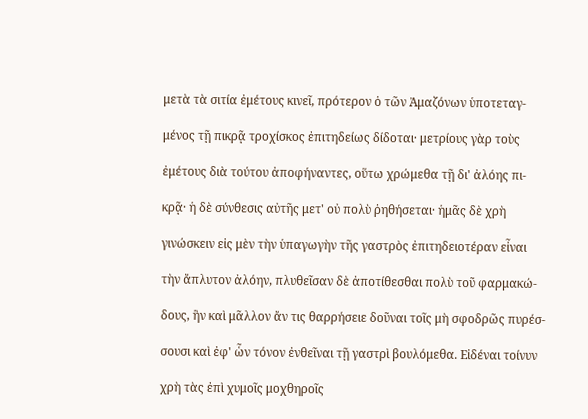μετὰ τὰ σιτία ἐμέτους κινεῖ, πρότερον ὁ τῶν Ἀμαζόνων ὑποτεταγ-

μένος τῇ πικρᾷ τροχίσκος ἐπιτηδείως δίδοται· μετρίους γὰρ τοὺς

ἐμέτους διὰ τούτου ἀποφήναντες, οὕτω χρώμεθα τῇ δι' ἀλόης πι-

κρᾷ· ἡ δὲ σύνθεσις αὐτῆς μετ' οὐ πολὺ ῥηθήσεται· ἡμᾶς δὲ χρὴ

γινώσκειν εἰς μὲν τὴν ὑπαγωγὴν τῆς γαστρὸς ἐπιτηδειοτέραν εἶναι

τὴν ἄπλυτον ἀλόην, πλυθεῖσαν δὲ ἀποτίθεσθαι πολὺ τοῦ φαρμακώ-

δους, ἣν καὶ μᾶλλον ἄν τις θαρρήσειε δοῦναι τοῖς μὴ σφοδρῶς πυρέσ-

σουσι καὶ ἐφ' ὧν τόνον ἐνθεῖναι τῇ γαστρὶ βουλόμεθα. Εἰδέναι τοίνυν

χρὴ τὰς ἐπὶ χυμοῖς μοχθηροῖς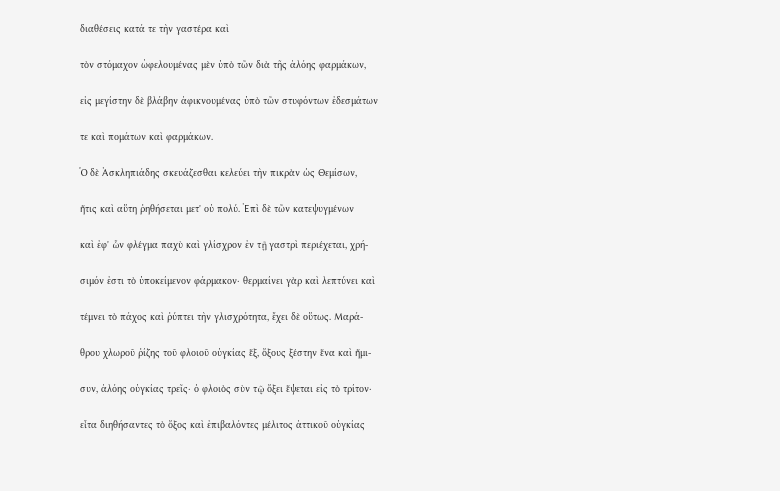διαθέσεις κατά τε τὴν γαστέρα καὶ

τὸν στόμαχον ὠφελουμένας μὲν ὑπὸ τῶν διὰ τῆς ἀλόης φαρμάκων,

εἰς μεγίστην δὲ βλάβην ἀφικνουμένας ὑπὸ τῶν στυφόντων ἐδεσμάτων

τε καὶ πομάτων καὶ φαρμάκων.

Ὁ δὲ Ἀσκληπιάδης σκευάζεσθαι κελεύει τὴν πικρὰν ὡς Θεμίσων,

ἥτις καὶ αὕτη ῥηθήσεται μετ' οὐ πολύ. Ἐπὶ δὲ τῶν κατεψυγμένων

καὶ ἐφ' ὧν φλέγμα παχὺ καὶ γλίσχρον ἐν τῇ γαστρὶ περιέχεται, χρή-

σιμόν ἐστι τὸ ὑποκείμενον φάρμακον· θερμαίνει γὰρ καὶ λεπτύνει καὶ

τέμνει τὸ πάχος καὶ ῥύπτει τὴν γλισχρότητα, ἔχει δὲ οὕτως. Μαρά-

θρου χλωροῦ ῥίζης τοῦ φλοιοῦ οὐγκίας ἕξ, ὄξους ξέστην ἕνα καὶ ἥμι-

συν, ἀλόης οὐγκίας τρεῖς· ὁ φλοιὸς σὺν τῷ ὄξει ἕψεται εἰς τὸ τρίτον·

εἶτα διηθήσαντες τὸ ὄξος καὶ ἐπιβαλόντες μέλιτος ἀττικοῦ οὐγκίας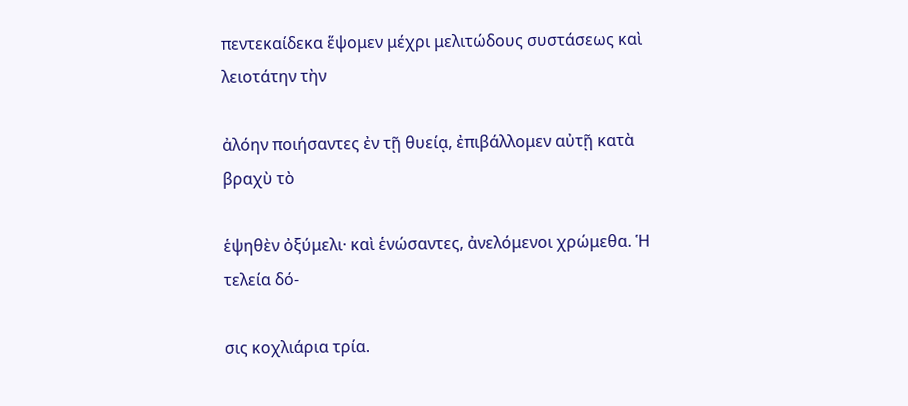πεντεκαίδεκα ἕψομεν μέχρι μελιτώδους συστάσεως καὶ λειοτάτην τὴν

ἀλόην ποιήσαντες ἐν τῇ θυείᾳ, ἐπιβάλλομεν αὐτῇ κατὰ βραχὺ τὸ

ἑψηθὲν ὀξύμελι· καὶ ἑνώσαντες, ἀνελόμενοι χρώμεθα. Ἡ τελεία δό-

σις κοχλιάρια τρία.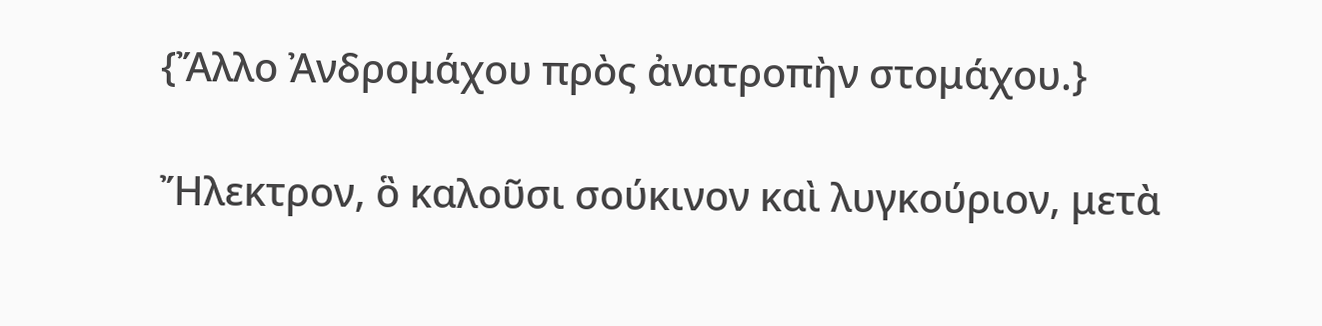{Ἄλλο Ἀνδρομάχου πρὸς ἀνατροπὴν στομάχου.}

Ἤλεκτρον, ὃ καλοῦσι σούκινον καὶ λυγκούριον, μετὰ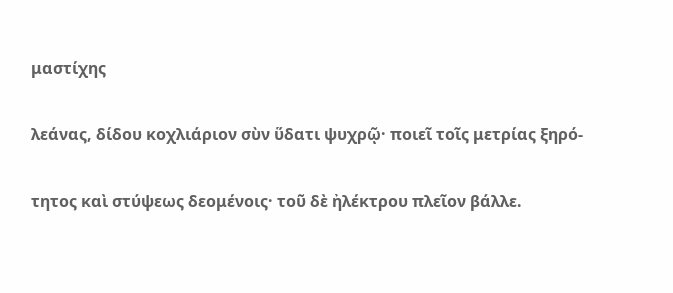μαστίχης

λεάνας, δίδου κοχλιάριον σὺν ὕδατι ψυχρῷ· ποιεῖ τοῖς μετρίας ξηρό-

τητος καὶ στύψεως δεομένοις· τοῦ δὲ ἠλέκτρου πλεῖον βάλλε.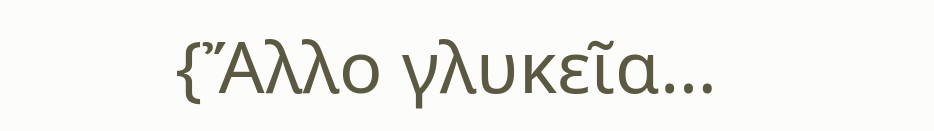{Ἄλλο γλυκεῖα…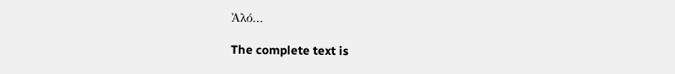Ἀλό…

The complete text is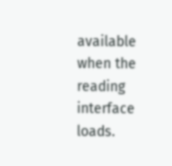available when the reading interface loads.